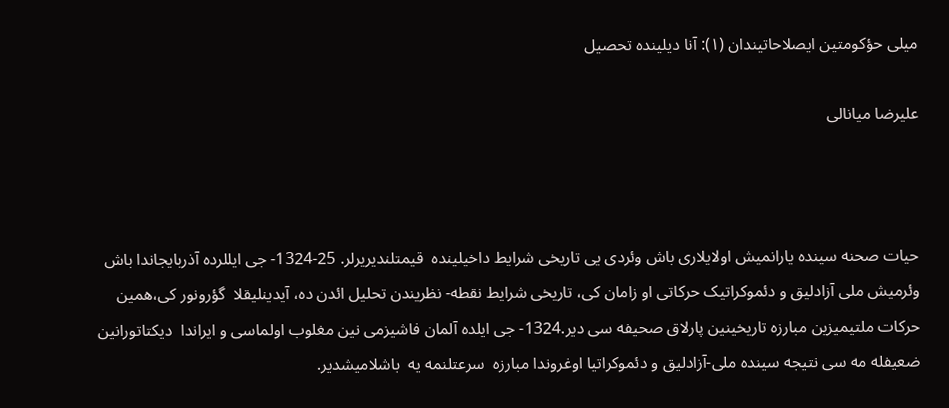ميلى حؤکومتين ايصلاحاتيندان (١): آنا دیلینده تحصیل

عليرضا ميانالى



حیات صحنه سینده یارانمیش اولایلاری باش وئردی یی تاریخی شرایط داخیلینده  قیمتلندیریرلر. 25-1324- جی ایللرده آذربایجاندا باش وئرمیش ملی آزادلیق و دئموکراتیک حرکاتی او زامان کی، تاریخی شرایط نقطه- نظریندن تحلیل ائدن ده، آیدینلیقلا  گؤرونور کی،همین حرکات ملتیمیزین مبارزه تاریخینین پارلاق صحیفه سی دیر.1324- جی ایلده آلمان فاشیزمی نین مغلوب اولماسی و ایراندا  دیکتاتورانین ضعیفله مه سی نتیجه سینده ملی-آزادلیق و دئموکراتیا اوغروندا مبارزه  سرعتلنمه یه  باشلامیشدیر.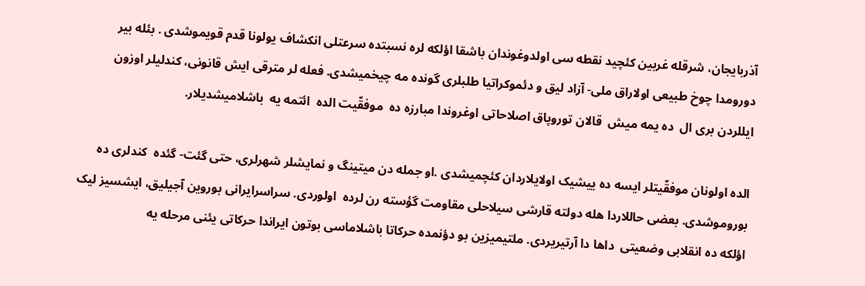آذربایجان، شرقله غربین کئچید نقطه سی اولدوغوندان باشقا اؤلکه لره نسبتده سرعتلی انکشاف یولونا قدم قویموشدی . بئله بیر دورومدا چوخ طبیعی اولاراق ملی- آزاد لیق و دئموکراتیا طلبلری گونده مه چیخمیشدی. فعله لر مترقی ایش قانونی، کندلیلر اوزون ایللردن بری ال  ده یمه میش  قالان توروپاق اصلاحاتی اوغروندا مبارزه ده  موفقّیت الده  ائتمه یه  باشلامیشدیلار.

الده اولونان موفقّیتلر ایسه ده ییشیک اولایلاردان کئچمیشدی .او جمله دن میتینگ و نمایشلر شهرلری، حتی گئت- گئده  کندلری ده  بوروموشدی. بعضی حاللاردا هله دولته قارشی سیلاحلی مقاومت گؤسته رن لرده  اولوردی. سراسرایرانی بوروین آجیلیق، ایشسیز لیک اؤلکه ده انقلابی وضعیتی  داها دا آرتیریردی. ملتیمیزین بو دؤنمده حرکاتا باشلاماسی بوتون ایراندا حرکاتی یئنی مرحله یه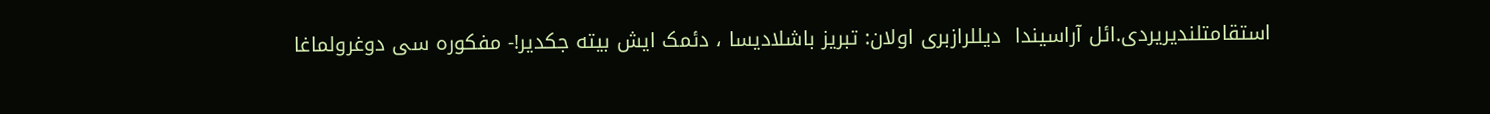استقامتلندیریردی.ائل آراسیندا  دیللرازبری اولان: تبریز باشلادیسا ، دئمک ایش بیته جکدیر!- مفکوره سی دوغرولماغا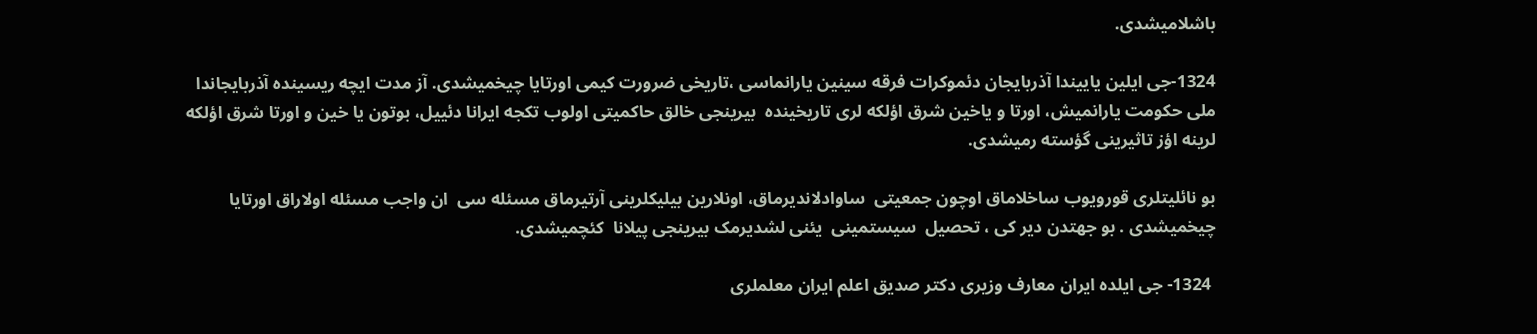باشلامیشدی.

1324-جی ایلین یاییندا آذربایجان دئموکرات فرقه سینین یارانماسی ،تاریخی ضرورت کیمی اورتایا چیخمیشدی. آز مدت ایچه ریسینده آذربایجاندا ملی حکومت یارانمیش، اورتا و یاخین شرق اؤلکه لری تاریخینده  بیرینجی خالق حاکمیتی اولوب تکجه ایرانا دئییل، بوتون یا خین و اورتا شرق اؤلکه لرینه اؤز تاثیرینی گؤسته رمیشدی.

بو نائلیتلری قورویوب ساخلاماق اوچون جمعیتی  ساوادلاندیرماق، اونلارین بیلیکلرینی آرتیرماق مسئله سی  ان واجب مسئله اولاراق اورتایا چیخمیشدی . بو جهتدن دیر کی ، تحصیل  سیستمینی  یئنی لشدیرمک بیرینجی پیلانا  کئچمیشدی.

 1324- جی ایلده ایران معارف وزیری دکتر صدیق اعلم ایران معلملری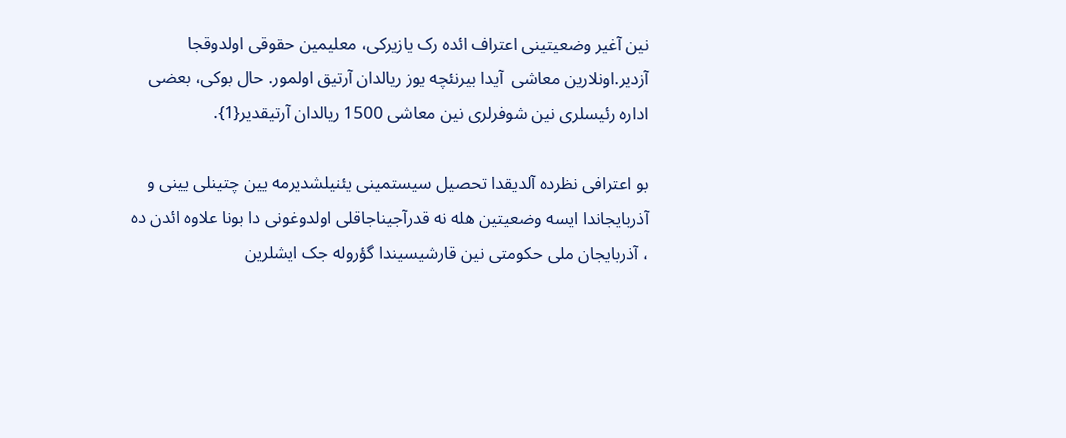نین آغیر وضعیتینی اعتراف ائده رک یازیرکی، معلیمین حقوقی اولدوقجا آزدیر.اونلارین معاشی  آیدا بیرنئچه یوز ریالدان آرتیق اولمور. حال بوکی، بعضی اداره رئیسلری نین شوفرلری نین معاشی 1500 ریالدان آرتیقدیر{1}.

بو اعترافی نظرده آلدیقدا تحصیل سیستمینی یئنیلشدیرمه یین چتینلی یینی و آذربایجاندا ایسه وضعیتین هله نه قدرآجیناجاقلی اولدوغونی دا بونا علاوه ائدن ده ، آذربایجان ملی حکومتی نین قارشیسیندا گؤروله جک ایشلرین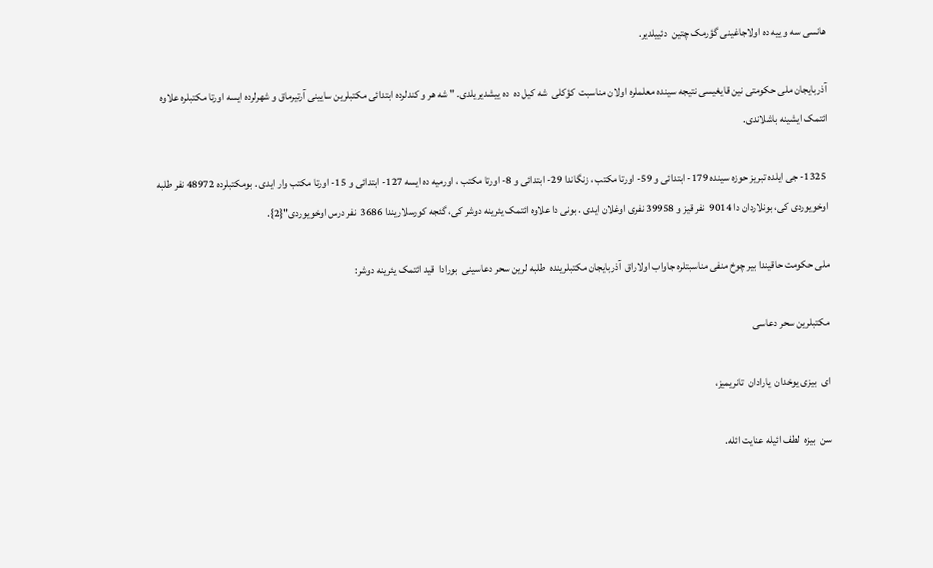هانسی سه و ییه ده اولاجاغینی گؤرمک چتین  دئییلدیر.

آذربایجان ملی حکومتی نین قایغیسی نتیجه سینده معلملره اولان مناسبت  کؤکلی  شه کیل ده  ده ییشدیریلدی. " شه هر و کندلرده ابتدائی مکتبلرین سایینی آرتیرماق و شهرلرده ایسه اورتا مکتبلره علاوه ائتمک ایشینه باشلاندی.

 1325- جی ایلده تبریز حوزه سینده 179- ابتدائی و 59- اورتا مکتب ، زنگاندا 29- ابتدائی و 8- اورتا مکتب ، اورمیه ده ایسه 127- ابتدائی و 15- اورتا مکتب وار ایدی . بومکتبلرده 48972 نفر طلبه اوخویوردی کی، بونلاردان دا 9014  نفر قیز و 39958 نفری اوغلان ایدی . بونی دا علاوه ائتمک یئرینه دوشر کی، گئجه کورسلاریندا 3686  نفر درس اوخویوردی"{2}.

ملی حکومت حاقیندا بیر چوخ منفی مناسبتلره جاواب اولاراق  آذربایجان مکتبلرینده  طلبه لرین سحر دعاسینی  بورادا  قید ائتمک یئرینه دوشر:

مکتبلرین سحر دعاسی

ای  بیزی یوخدان  یارادان  تانریمیز،

سن  بیزه  لطف ائیله عنایت ائله.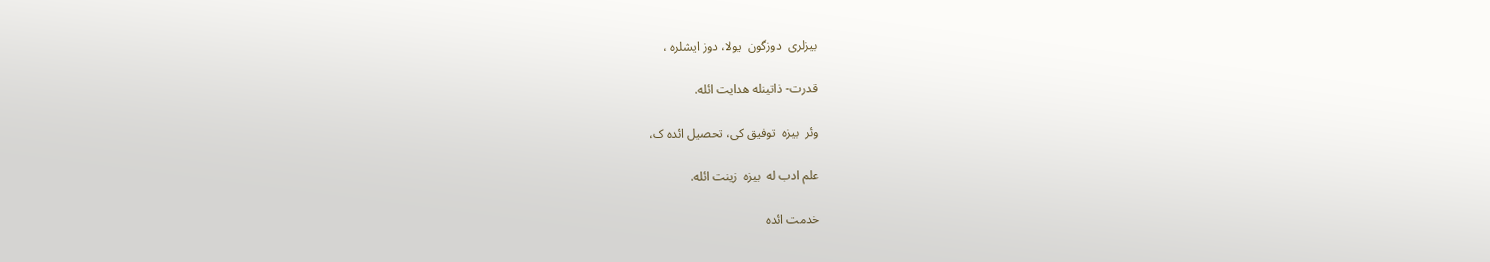بیزلری  دوزگون  یولا، دوز ایشلره ،

قدرت- ذاتینله هدایت ائله.

وئر  بیزه  توفیق کی، تحصیل ائده ک،

علم ادب له  بیزه  زینت ائله.

خدمت ائده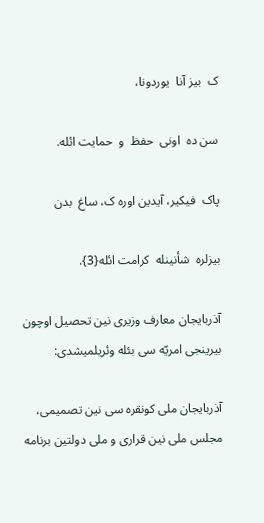ک  بیز آنا  یوردونا،

سن ده  اونی  حفظ  و  حمایت ائله.

پاک  فیکیر، آیدین اوره ک، ساغ  بدن

بیزلره  شأنینله  کرامت ائله{3}.

آذربایجان معارف وزیری نین تحصیل اوچون بیرینجی امریّه سی بئله وئریلمیشدی:

آذربایجان ملی کونقره سی نین تصمیمی، مجلس ملی نین قراری و ملی دولتین برنامه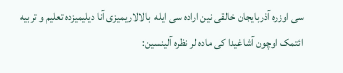سی اوزره آذربایجان خالقی نین اراده سی ایله  بالالاریمیزی آنا دیلیمیزده تعلیم و تربیه ائتمک اوچون آشاغیدا کی ماده لر نظره آلینسین: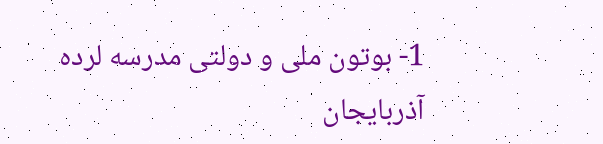1- بوتون ملی و دولتی مدرسه لرده آذربایجان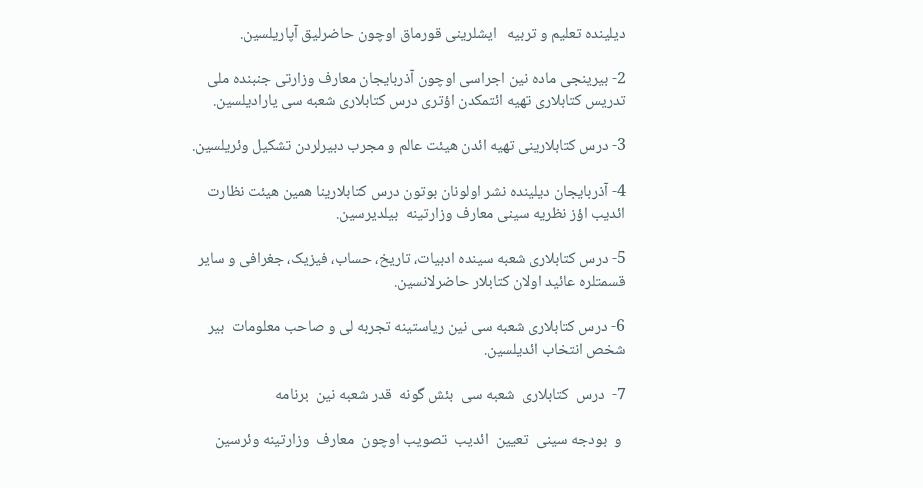دیلینده تعلیم و تربیه   ایشلرینی قورماق اوچون حاضرلیق آپاریلسین.

2- بیرینجی ماده نین اجراسی اوچون آذربایجان معارف وزارتی جنبنده ملی تدریس کتابلاری تهیه ائتمکدن اؤتری درس کتابلاری شعبه سی یارادیلسین.

3- درس کتابلارینی تهیه ائدن هیئت عالم و مجرب دبیرلردن تشکیل وئریلسین.

4- آذربایجان دیلینده نشر اولونان بوتون درس کتابلارینا همین هیئت نظارت ائدیب اؤز نظریه سینی معارف وزارتینه  بیلدیرسین.

5- درس کتابلاری شعبه سینده ادبیات، تاریخ، حساب، فیزیک، جغرافی و سایر قسمتلره عائید اولان کتابلار حاضرلانسین.

6- درس کتابلاری شعبه سی نین ریاستینه تجربه لی و صاحب معلومات  بیر شخص انتخاب ائدیلسین.

7-  درس  کتابلاری  شعبه سی  بئش گونه  قدر شعبه نین  برنامه

 و  بودجه سینی  تعیین  ائدیب  تصویب اوچون  معارف  وزارتینه وئرسین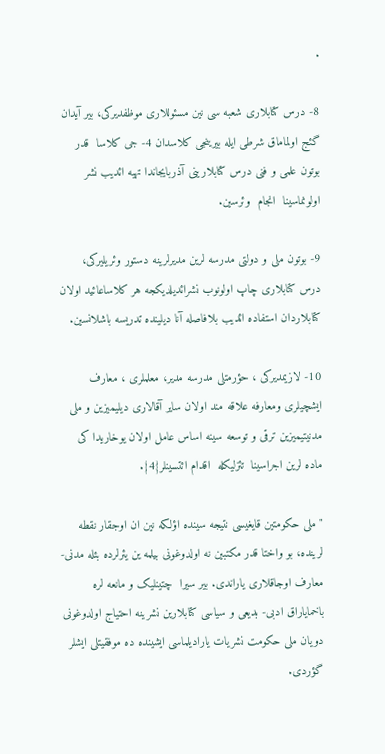.

8- درس کتابلاری شعبه سی نین مسئوللاری موظفدیرکی، بیر آیدان گئج اولماماق شرطی ایله بیرینجی کلاسدان 4- جی کلاسا  قدر بوتون علمی و فنی درس کتابلارینی آذربایجاندا تهیه ائدیب نشر اولونماسینا  انجام  وئرسین.

9- بوتون ملی و دولتی مدرسه لرین مدیرلرینه دستور وئریلیرکی، درس کتابلاری چاپ اولونوب نشرائدیلدیکجه هر کلاساعائید اولان کتابلاردان استفاده ائدیب بلافاصله آنا دیلینده تدریسه باشلانسین.

10- لازیمدیرکی ، حؤرمتلی مدرسه مدیر، معلملری ، معارف  ایشچیلری ومعارفه علاقه مند اولان سایر آقالاری دیلیمیزین و ملی  مدنیتیمیزین ترقی و توسعه سینه اساس عامل اولان یوخاریدا کی ماده لرین اجراسینا  تئزلیکله  اقدام ائتسینلر{4}.

" ملی حکومتین قایغیسی نتیجه سینده اؤلکه نین ان اوجقار نقطه لرینده، بو واختا قدر مکتبین نه اولدوغونی بیلمه ین یئرلرده بئله مدنی- معارف اوجاقلاری یاراندی. بیر سیرا  چتینلیک و مانعه لره باخمایاراق ادبی- بدیعی و سیاسی کتابلارین نشرینه احتیاج اولدوغونی دویان ملی حکومت نشریات یارادیلماسی ایشینده ده موفقیتلی ایشلر گؤردی.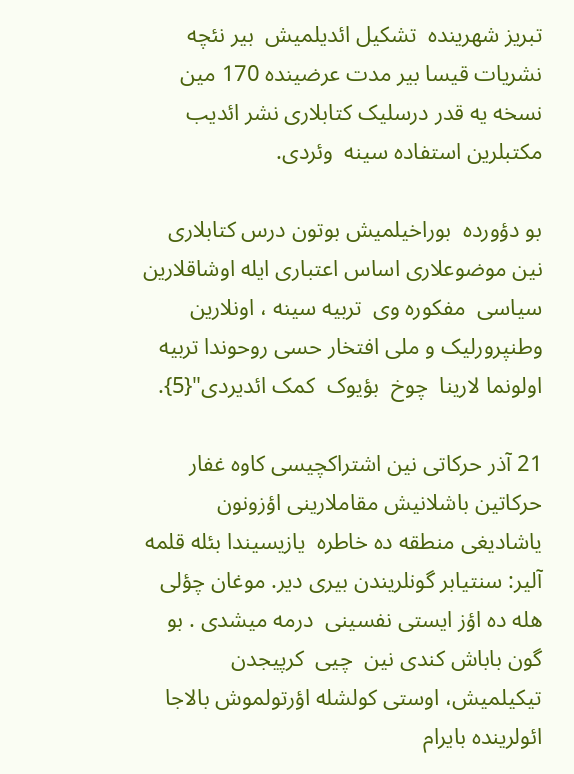تبریز شهرینده  تشکیل ائدیلمیش  بیر نئچه نشریات قیسا بیر مدت عرضینده 170 مین نسخه یه قدر درسلیک کتابلاری نشر ائدیب مکتبلرین استفاده سینه  وئردی.

بو دؤورده  بوراخیلمیش بوتون درس کتابلاری نین موضوعلاری اساس اعتباری ایله اوشاقلارین سیاسی  مفکوره وی  تربیه سینه ، اونلارین وطنپرورلیک و ملی افتخار حسی روحوندا تربیه اولونما لارینا  چوخ  بؤیوک  کمک ائدیردی"{5}.

21 آذر حرکاتی نین اشتراکچیسی کاوه غفار حرکاتین باشلانیش مقاملارینی اؤزونون یاشادیغی منطقه ده خاطره  یازیسیندا بئله قلمه  آلیر: سنتیابر گونلریندن بیری دیر. موغان چؤلی هله ده اؤز ایستی نفسینی  درمه میشدی . بو گون باباش کندی نین  چیی  کرپیجدن تیکیلمیش، اوستی کولشله اؤرتولموش بالاجا ائولرینده بایرام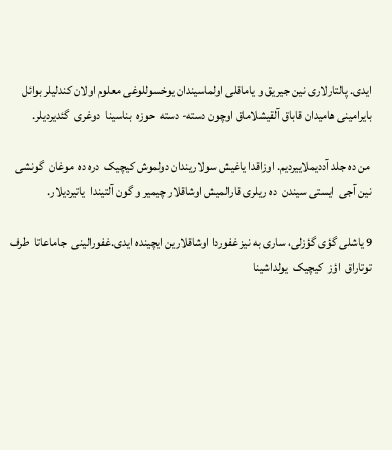ایدی. پالتارلاری نین جیریق و یاماقلی اولماسیندان یوخسوللوغی معلوم اولان کندلیلر بوائل بایرامینی هامیدان قاباق آلقیشلاماق اوچون دسته- دسته  حوزه  بناسینا  دوغری  گئدیردیلر.

 من ده جلد آددیملاییردیم. اوزاقدا یاغیش سولاریندان دولموش کیچیک  دره ده  موغان  گونشی نین آجی  ایستی سیندن  ده ریلری قارالمیش اوشاقلار چیمیر و گون آلتیندا  یاتیردیلار.

9 یاشلی گؤی گؤزلی، ساری به نیز غفوردا اوشاقلارین ایچینده ایدی.غفورالینی  جاماعاتا  طرف  توتاراق  اؤز  کیچیک  یولداشینا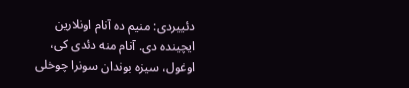دئییردی: منیم ده آنام اونلارین ایچینده دی. آنام منه دئدی کی، اوغول، سیزه بوندان سونرا چوخلی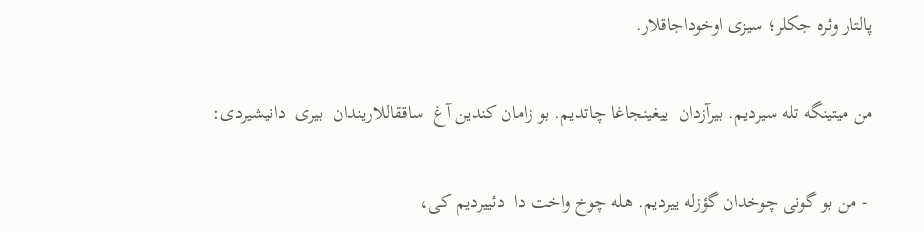پالتار وئره جکلر؛ سیزی اوخوداجاقلار.

من میتینگه تله سیردیم. بیرآزدان  ییغینجاغا چاتدیم. بو زامان کندین آغ  ساققاللاریندان  بیری  دانیشیردی:

 - من بو گونی چوخدان گؤزله ییردیم. هله چوخ واخت دا  دئییردیم کی،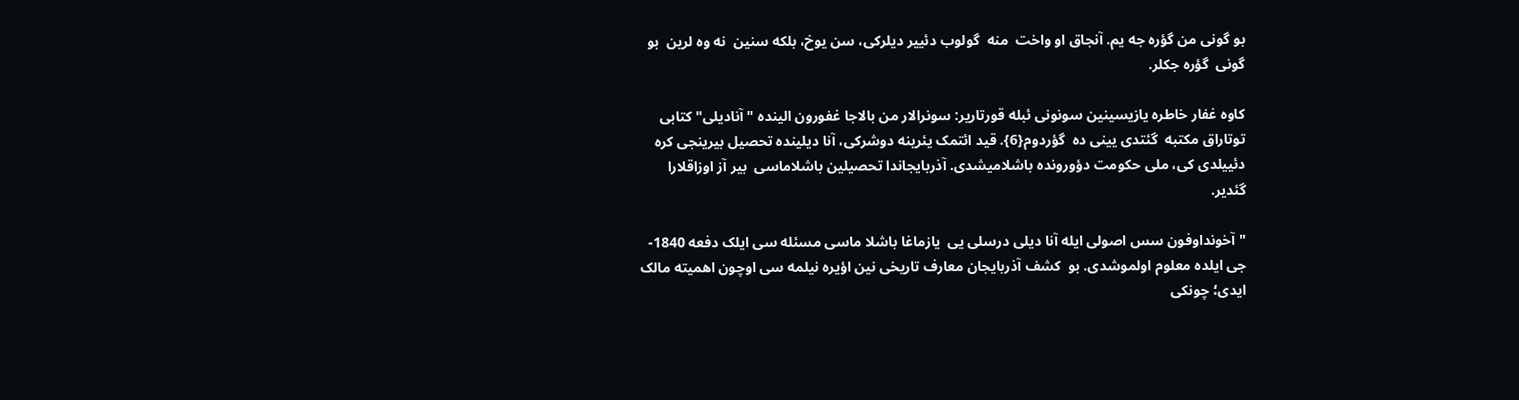بو گونی من گؤره جه یم. آنجاق او واخت  منه  گولوب دئییر دیلرکی، سن یوخ، بلکه سنین  نه وه لرین  بو گونی  گؤره جکلر.

کاوه غفار خاطره یازیسینین سونونی ئبله قورتاریر: سونرالار من بالاجا غفورون الینده " آنادیلی" کتابی توتاراق مکتبه  گئتدی یینی ده  گؤردوم{6}. قید ائتمک یئرینه دوشرکی، آنا دیلینده تحصیل بیرینجی کره دئییلدی کی، ملی حکومت دؤورونده باشلامیشدی. آذربایجاندا تحصیلین باشلاماسی  بیر آز اوزاقلارا  گئدیر.

" آخونداوفون سس اصولی ایله آنا دیلی درسلی یی  یازماغا باشلا ماسی مسئله سی ایلک دفعه 1840- جی ایلده معلوم اولموشدی. بو  کشف آذربایجان معارف تاریخی نین اؤیره نیلمه سی اوچون اهمیته مالک ایدی؛ چونکی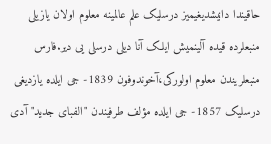حاقیندا دانیشدیغیمیز درسلیک علم عالمینه معلوم اولان یازیلی منبعلرده قیده آلینمیش ایلک آنا دیلی درسلی یی دیر.فارس منبعلریندن معلوم اولورکی،آخوندوفون 1839- جی ایلده یازدیغی درسلیک 1857- جی ایلده مؤلف طرفیندن "الفبای جدید" آدی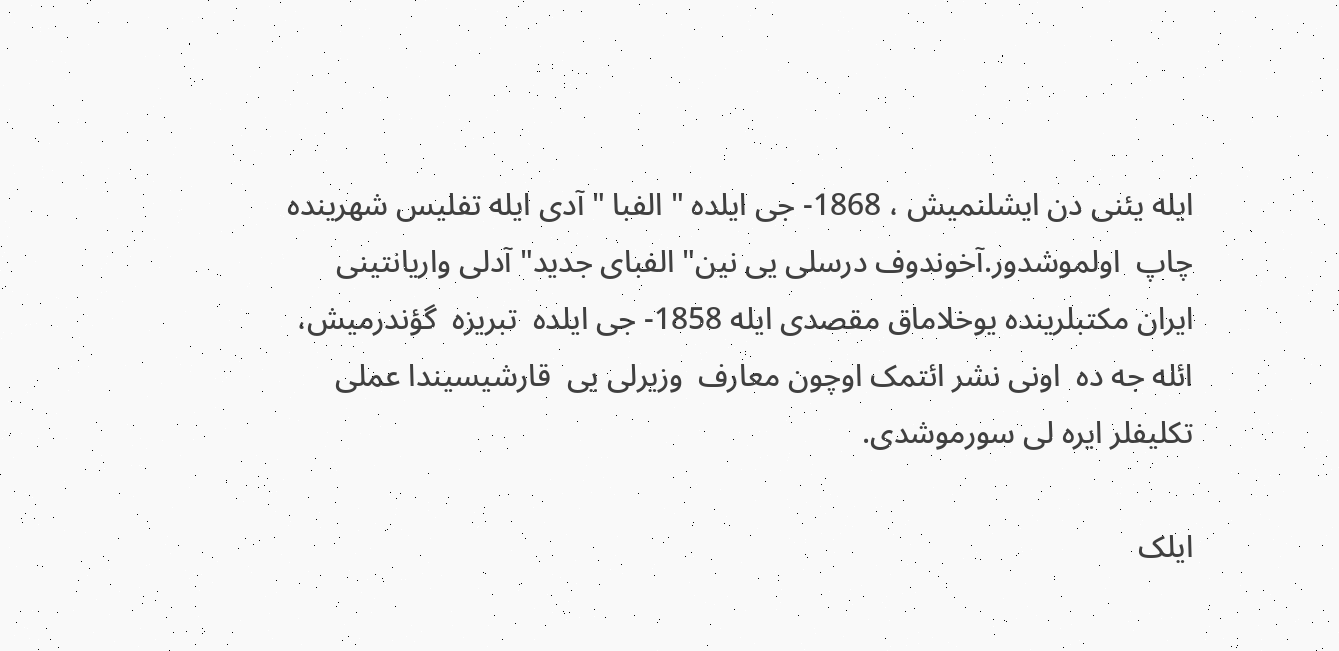ایله یئنی دن ایشلنمیش ، 1868- جی ایلده " الفبا " آدی ایله تفلیس شهرینده  چاپ  اولموشدور.آخوندوف درسلی یی نین" الفبای جدید" آدلی واریانتینی ایران مکتبلرینده یوخلاماق مقصدی ایله 1858- جی ایلده  تبریزه  گؤندرمیش، ائله جه ده  اونی نشر ائتمک اوچون معارف  وزیرلی یی  قارشیسیندا عملی  تکلیفلر ایره لی سورموشدی.

ایلک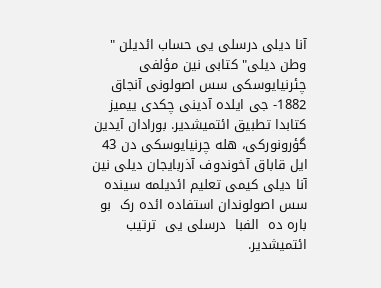آنا دیلی درسلی یی حساب ائدیلن " وطن دیلی" کتابی نین مؤلفی چئرنیایوسکی سس اصولونی آنجاق 1882- جی ایلده آدینی چکدی ییمیز کتابدا تطبیق ائتمیشدیر. بورادان آیدین گؤرونورکی، هله چرنیایوسکی دن 43 ایل قاباق آخوندوف آذربایجان دیلی نین آنا دیلی کیمی تعلیم ائدیلمه سینده  سس اصولوندان استفاده ائده رک  بو باره ده  الفبا  درسلی یی  ترتیب ائتمیشدیر.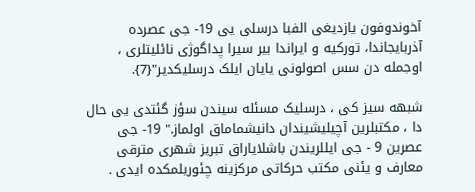آخوندوفون یازدیغی الفبا درسلی یی 19- جی عصرده آذربایجاندا، تورکیه و ایراندا بیر سیرا پداگوژی نائلیتلری ، اوجمله دن سس اصولونی یایان ایلک درسلیکدیر"{7}.

شبهه سیز کی ، درسلیک مسئله سیندن سؤز گئتدی یی حال دا ، مکتبلرین آچیلیشیندان دانیشماماق اولماز." 19- جی عصرین 9 - جی ایللریندن باشلایاراق تبریز شهری مترقی معارف و یئنی مکتب حرکاتی مرکزینه چئوریلمکده ایدی .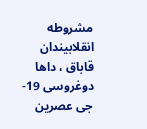مشروطه انقلابیندان قاباق ، داها دوغروسی 19- جی عصرین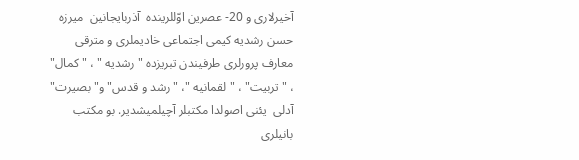آخیرلاری و 20- عصرین اوّللرینده  آذربایجانین  میرزه حسن رشدیه کیمی اجتماعی خادیملری و مترقی معارف پرورلری طرفیندن تبریزده " رشدیه " ، " کمال" ، " تربیت" ، " لقمانیه "، " رشد و قدس" و" بصیرت" آدلی  یئنی اصولدا مکتبلر آچیلمیشدیر. بو مکتب بانیلری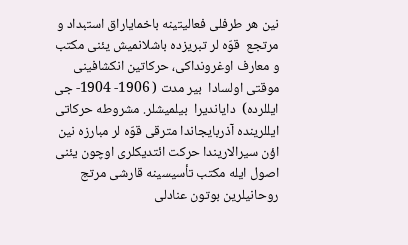نین هر طرفلی فعالیتینه باخمایاراق استبداد و مرتجع  قوّه لر تبریزده باشلانمیش یئنی مکتب و معارف اوغرونداکی، حرکاتین انکشافینی موقتی اولسادا  بیر مدت ( 1906- 1904- جی ایللرده)  دایاندیرا  بیلمیشلر. مشروطه حرکاتی ایللرینده آذربایجاندا مترقی قوّه لر مبارزه نین اؤن سیرالاریندا حرکت ائتدیکلری اوچون یئنی اصول ایله مکتب تأسیسینه قارشی مرتج روحانیلرین بوتون عنادلی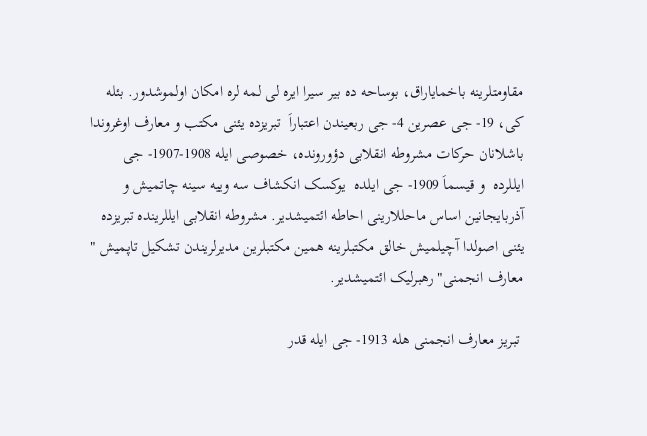مقاومتلرینه باخمایاراق، بوساحه ده بیر سیرا ایره لی لمه لره امکان اولموشدور. بئله کی، 19- جی عصرین 4- جی ربعیندن اعتباراَ  تبریزده یئنی مکتب و معارف اوغروندا باشلانان حرکات مشروطه انقلابی دؤورونده، خصوصی ایله 1908-1907- جی ایللرده  و قیسماَ 1909- جی ایلده  یوکسک انکشاف سه وییه سینه چاتمیش و آذربایجانین اساس ماحللارینی احاطه ائتمیشدیر. مشروطه انقلابی ایللرینده تبریزده یئنی اصولدا آچیلمیش خالق مکتبلرینه همین مکتبلرین مدیرلریندن تشکیل تاپمیش " معارف انجمنی" رهبرلیک ائتمیشدیر.

 تبریز معارف انجمنی هله 1913- جی ایله قدر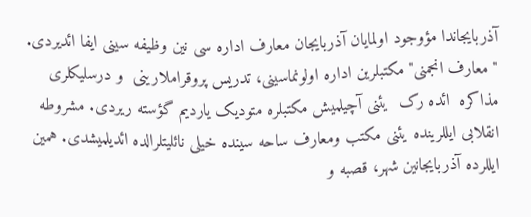آذربایجاندا مؤوجود اولمایان آذربایجان معارف اداره سی نین وظیفه سینی ایفا ائدیردی. "معارف انجمنی" مکتبلرین اداره اولونماسینی، تدریس پروقراملارینی  و درسلیکلری  مذاکره  ائده رک  یئنی آچیلمیش مکتبلره متودیک یاردیم گؤسته ریردی. مشروطه انقلابی ایللرینده یئنی مکتب ومعارف ساحه سینده خیلی نائلیتلرالده ائدیلمیشدی. همین ایللرده آذربایجانین شهر، قصبه و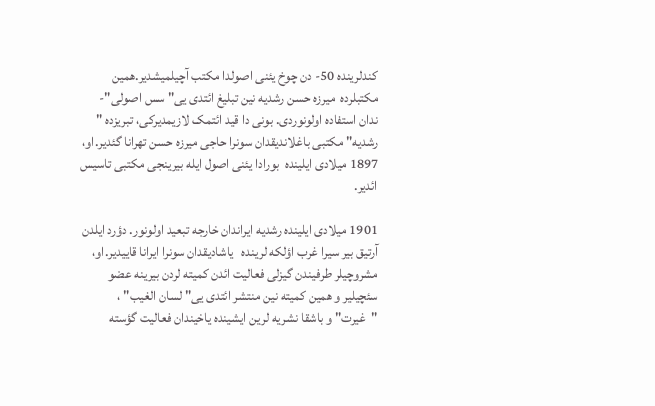کندلرینده 50- دن چوخ یئنی اصولدا مکتب آچیلمیشدیر.همین مکتبلرده  میرزه حسن رشدیه نین تبلیغ ائتدی یی" سس اصولی"- ندان استفاده اولونوردی. بونی دا قید ائتمک لازیمدیرکی، تبریزده " رشدیه" مکتبی باغلاندیقدان سونرا حاجی میرزه حسن تهرانا گئدیر.او، 1897 میلادی ایلینده  بورادا یئنی اصول ایله بیرینجی مکتبی تاسیس ائدیر.

1901 میلادی ایلینده رشدیه ایراندان خارجه تبعید اولونور. دؤرد ایلدن آرتیق بیر سیرا غرب اؤلکه لرینده   یاشادیقدان سونرا ایرانا قاییدیر.او، مشروچیلر طرفیندن گیزلی فعالیت ائدن کمیته لردن بیرینه عضو سئچیلیر و همین کمیته نین منتشر ائتدی یی" لسان الغیب" ، "غیرت" و باشقا نشریه لرین ایشینده یاخیندان فعالیت گؤسته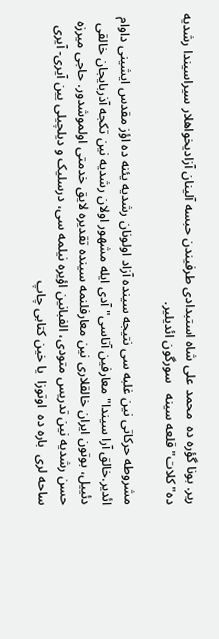ریر. بونا گؤره ده  محمد علی شاه استبدادی طرفیندن حبسه آلینان آزادیخواهلار سیراسیندا رشدیه ده" کلات" قلعه سینه   سورگون ائدیلیر.

مشروطه حرکاتی نین غلبه سی نتیجه سینده آزاد اولونان رشدیه یئنه ده اؤز مقدس ایشینی داوام ائدیر.خالق آرا سیندا" معارفین آتاسی" آدی ایله مشهور اولان رشدیه نین تکجه آذربایجان خالقی دئییل، بوتون ایران خالقلاری نین معارفلنمه سینده تقدیره لایق خدمتی اولموشدور. حاجی میرزه حسن رشدیه نین تدریس متودی، الفبانین اؤیره نیلمه سی، درسلیک و دیلچیلی یین آیری- آیری ساحه لری  باره ده  اوتوزا  یا خین کتابی چاپ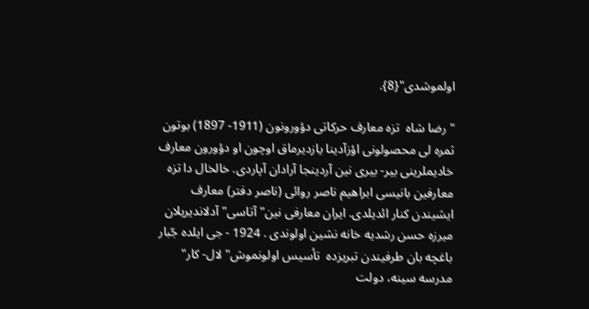اولموشدی"{8}.

"رضا شاه  تزه معارف حرکاتی دؤورونون (1911- 1897) بوتون ثمره لی محصولونی اؤزآدینا یازدیرماق اوچون او دؤورون معارف خادیملرینی بیر- بیری نین آردینجا آرادان آپاردی. خالخال دا تزه معارفین بانیسی ابراهیم ناصر روائی (ناصر دفتر) معارف ایشیندن کنار ائدیلدی. ایران معارفی نین" آتاسی" آدلاندیریلان میرزه حسن رشدیه خانه نشین اولوندی . 1924 - جی ایلده جّبار باغچه بان طرفیندن تبریزده  تأسیس اولونموش" لال- کار" مدرسه سینه، دولت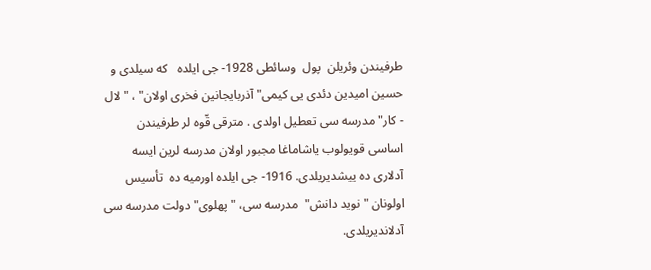طرفیندن وئریلن  پول  وسائطی 1928- جی ایلده   که سیلدی و حسین امیدین دئدی یی کیمی" آذربایجانین فخری اولان" ، " لال - کار" مدرسه سی تعطیل اولدی . مترقی قّوه لر طرفیندن اساسی قویولوب یاشاماغا مجبور اولان مدرسه لرین ایسه آدلاری ده ییشدیریلدی. 1916- جی ایلده اورمیه ده  تأسیس اولونان " نوید دانش"  مدرسه سی، " پهلوی" دولت مدرسه سی آدلاندیریلدی.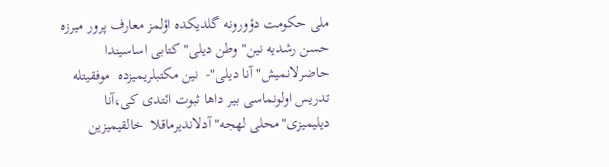ملی حکومت دؤورونه گلدیکده اؤلمز معارف پرور میرزه حسن رشدیه نین" وطن دیلی" کتابی اساسیندا حاضرلانمیش" آنا دیلی"-  نین مکتبلریمیزده  موفقیتله تدریس اولونماسی بیر داها ثبوت ائتدی کی،آنا دیلیمیزی"محلی لهجه" آدلاندیرماقلا  خالقیمیزین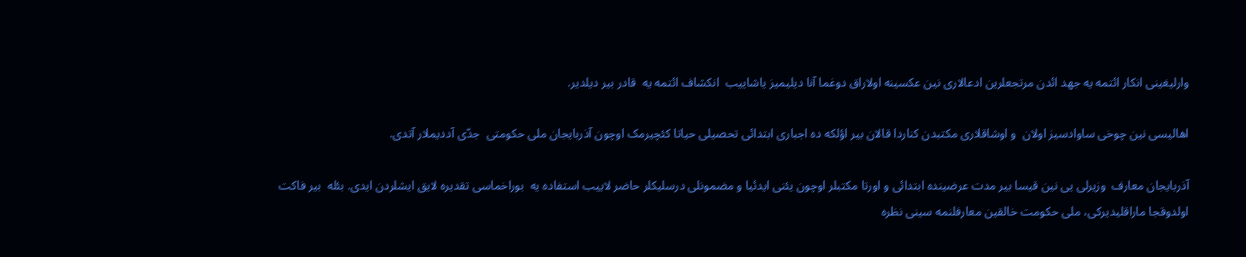وارلیغینی انکار ائتمه یه جهد ائدن مرتجعلرین ادعالاری نین عکسینه اولاراق دوغما آنا دیلیمیز یاشاییب  انکشاف ائتمه یه  قادر بیر دیلدیر.

اهالیسی نین چوخی ساوادسیز اولان  و اوشاقلاری مکتبدن کناردا قالان بیر اؤلکه ده اجباری ابتدائی تحصیلی حیاتا کئچیرمک اوچون آذربایجان ملی حکومتی  جدّی آددیملار آتدی.

آذربایجان معارف  وزیرلی یی نین قیسا بیر مدت عرضینده ابتدائی و اورتا مکتبلر اوچون یئنی ایدئیا و مضمونلی درسلیکلر حاضر لاییب استفاده یه  بوراخماسی تقدیره لایق ایشلردن ایدی. بئله  بیر فاکت اولدوقجا ماراقلیدیرکی، ملی حکومت خالقین معارفلنمه سینی نظره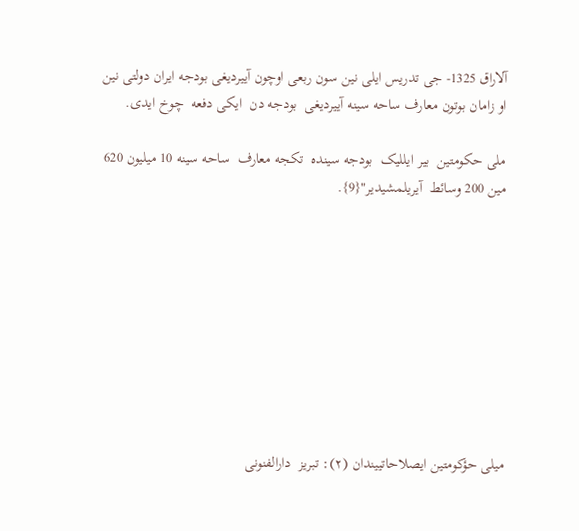آلاراق 1325- جی تدریس ایلی نین سون ربعی اوچون آییردیغی بودجه ایران دولتی نین او زامان بوتون معارف ساحه سینه آییردیغی  بودجه دن  ایکی دفعه  چوخ ایدی.

ملی حکومتین  بیر ایللیک  بودجه سینده  تکجه معارف  ساحه سینه 10 میلیون 620 مین 200 وسائط  آیریلمشیدیر"{9}.









ميلى حؤکومتين ايصلاحاتييندان (٢): تبریز  دارالفنونى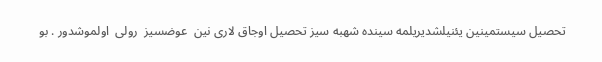تحصیل سیستمینین یئنیلشدیریلمه سینده شهبه سیز تحصیل اوجاق لاری نین  عوضسیز  رولی  اولموشدور . بو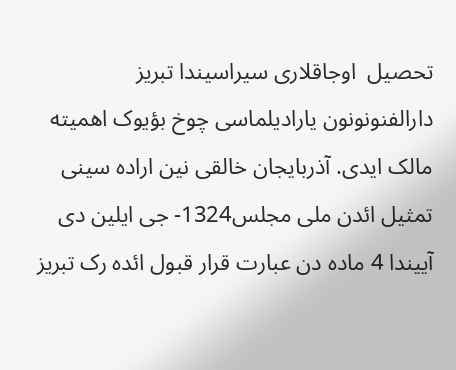تحصیل  اوجاقلاری سیراسیندا تبریز دارالفنونونون یارادیلماسی چوخ بؤیوک اهمیته مالک ایدی. آذربایجان خالقی نین اراده سینی تمثیل ائدن ملی مجلس1324- جی ایلین دی آییندا 4 ماده دن عبارت قرار قبول ائده رک تبریز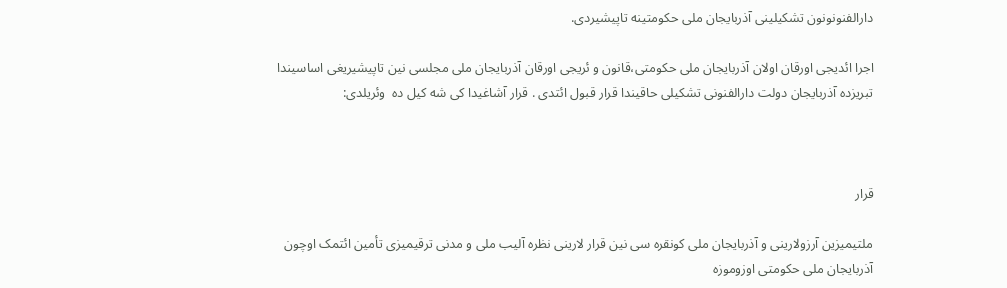دارالفنونونون تشکیلینی آذربایجان ملی حکومتینه تاپیشیردی.

اجرا ائدیجی اورقان اولان آذربایجان ملی حکومتی،قانون و ئریجی اورقان آذربایجان ملی مجلسی نین تاپیشیریغی اساسیندا تبریزده آذربایجان دولت دارالفنونی تشکیلی حاقیندا قرار قبول ائتدی . قرار آشاغیدا کی شه کیل ده  وئریلدی:



قرار

ملتیمیزین آرزولارینی و آذربایجان ملی کونقره سی نین قرار لارینی نظره آلیب ملی و مدنی ترقیمیزی تأمین ائتمک اوچون آذربایجان ملی حکومتی اوزوموزه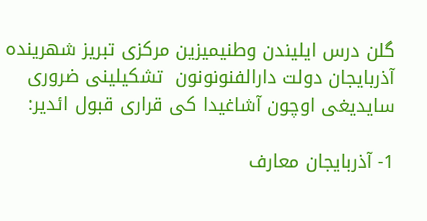گلن درس ایلیندن وطنیمیزین مرکزی تبریز شهرینده آذربایجان دولت دارالفنونونون  تشکیلینی ضروری سایدیغی اوچون آشاغیدا کی قراری قبول ائدیر:

1- آذربایجان معارف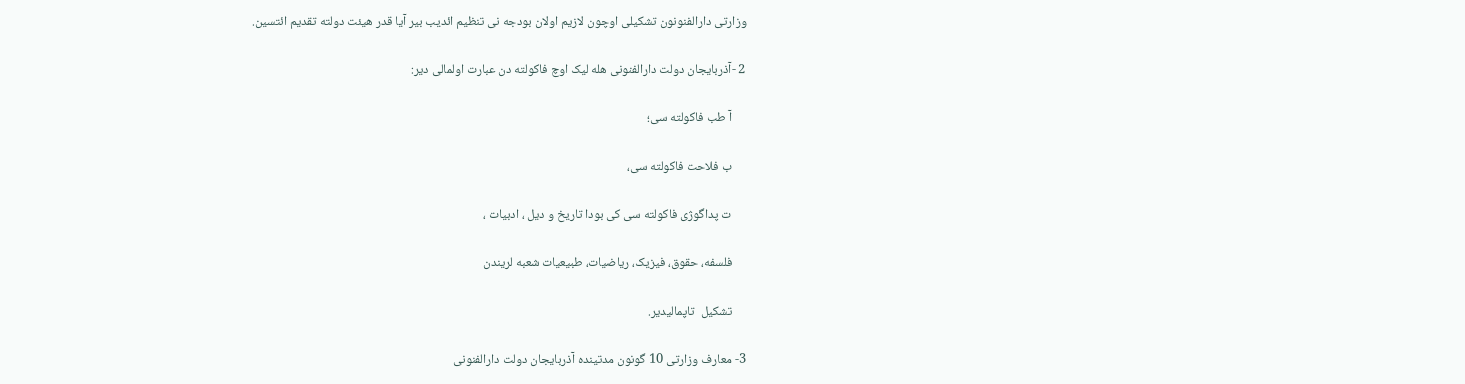وزارتی دارالفنونون تشکیلی اوچون لازیم اولان بودجه نی تنظیم ائدیب بیر آیا قدر هیئت دولته تقدیم ائتسین.

2 -آذربایجان دولت دارالفنونی هله لیک اوچ فاکولته دن عبارت اولمالی دیر:

     آ طب فاکولته سی؛

     ب فلاحت فاکولته سی،

     ت پداگوژی فاکولته سی کی بودا تاریخ و دیل ، ادبیات ،

     فلسفه، حقوق، فیزیک، ریاضیات، طبیعیات شعبه لریندن

     تشکیل  تاپمالیدیر.

3- معارف وزارتی 10 گونون مدتینده آذربایجان دولت دارالفنونی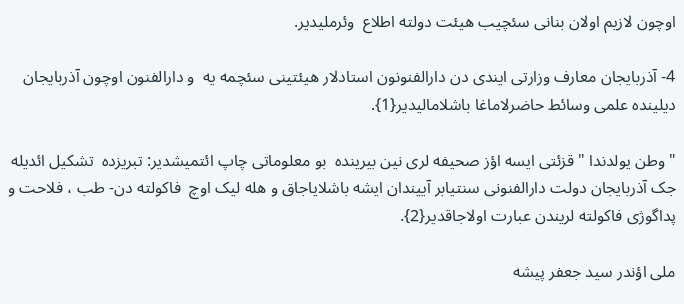اوچون لازیم اولان بنانی سئچیب هیئت دولته اطلاع  وئرملیدیر.

4- آذربایجان معارف وزارتی ایندی دن دارالفنونون استادلار هیئتینی سئچمه یه  و دارالفنون اوچون آذربایجان دیلینده علمی وسائط حاضرلاماغا باشلامالیدیر{1}.

" وطن یولدندا " قزئتی ایسه اؤز صحیفه لری نین بیرینده  بو معلوماتی چاپ ائتمیشدیر: تبریزده  تشکیل ائدیله جک آذربایجان دولت دارالفنونی سنتیابر آییندان ایشه باشلایاجاق و هله لیک اوچ  فاکولته دن- طب ، فلاحت و پداگوژی فاکولته لریندن عبارت اولاجاقدیر{2}.

ملی اؤندر سید جعفر پیشه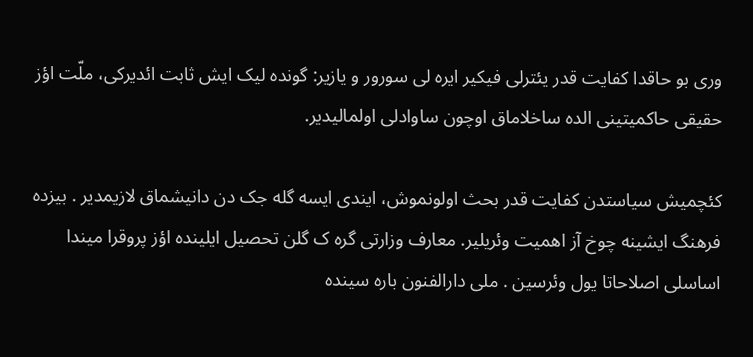وری بو حاقدا کفایت قدر یئترلی فیکیر ایره لی سورور و یازیر: گونده لیک ایش ثابت ائدیرکی، ملّت اؤز حقیقی حاکمیتینی الده ساخلاماق اوچون ساوادلی اولمالیدیر.

کئچمیش سیاستدن کفایت قدر بحث اولونموش، ایندی ایسه گله جک دن دانیشماق لازیمدیر . بیزده فرهنگ ایشینه چوخ آز اهمیت وئریلیر. معارف وزارتی گره ک گلن تحصیل ایلینده اؤز پروقرا میندا اساسلی اصلاحاتا یول وئرسین . ملی دارالفنون باره سینده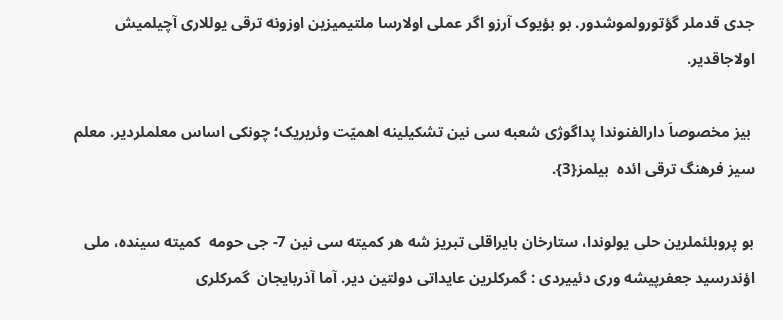جدی قدملر گؤتورولموشدور. بو بؤیوک آرزو اگر عملی اولارسا ملتیمیزین اوزونه ترقی یوللاری آچیلمیش اولاجاقدیر.

 بیز مخصوصاَ دارالفنوندا پداگوژی شعبه سی نین تشکیلینه اهمیّت وئریریک؛ چونکی اساس معلملردیر. معلم سیز فرهنگ ترقی ائده  بیلمز{3}.

بو پروبلئملرین حلی یولوندا، ستارخان بایراقلی تبریز شه هر کمیته سی نین 7- جی حومه  کمیته سینده، ملی اؤندرسید جعفرپیشه وری دئییردی : گمرکلرین عایداتی دولتین دیر. آما آذربایجان  گمرکلری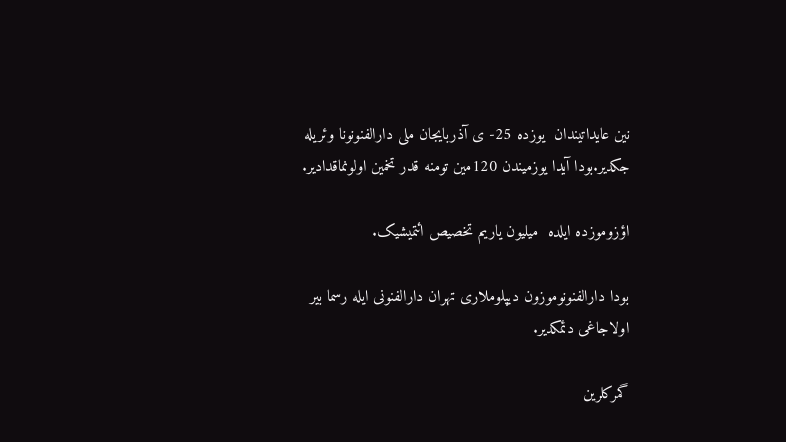نین عایداتیندان  یوزده 25- ی آذربایجان ملی دارالفنونونا وئریله جکدیر.بودا آیدا یوزمیندن 120مین تومنه قدر تخمین اولونماقدادیر.

اؤزوموزده ایلده  میلیون یاریم تخصیص ائتمیشیک.

بودا دارالفنونوموزون دیپلوملاری تهران دارالفنونی ایله رسما بیر اولاجاغی دئمکدیر.

گمرکلرین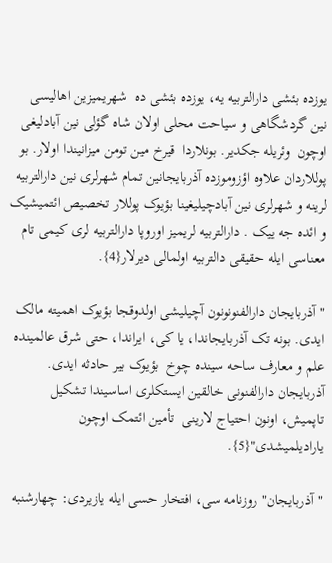یوزده بئشی دارالتربیه یه، یوزده بئشی ده  شهریمیزین اهالیسی نین گردشگاهی و سیاحت محلی اولان شاه گؤلی نین آبادلیغی اوچون  وئریله جکدیر. بونلاردا  قیرخ مین تومن میزانیندا اولار. بو پوللاردان علاوه اؤزوموزده آذربایجانین تمام شهرلری نین دارالتربیه لرینه و شهرلری نین آبادچیلیغینا بؤیوک پوللار تخصیص ائتمیشیک و ائده جه ییک . دارالتربیه لریمیز اوروپا دارالتربیه لری کیمی تام معناسی ایله حقیقی دالتربیه اولمالی دیرلار{4}.

" آذربایجان دارالفنونونون آچیلیشی اولدوقجا بؤیوک اهمیته مالک ایدی. بونه تک آذربایجاندا، یا کی، ایراندا، حتی شرق عالمینده علم و معارف ساحه سینده چوخ  بؤیوک بیر حادثه ایدی. آذربایجان دارالفنونی خالقین ایستکلری اساسیندا تشکیل تاپمیش، اونون احتیاج لارینی  تأمین ائتمک اوچون یارادیلمیشدی"{5}.

"آذربایجان" روزنامه سی، افتخار حسی ایله یازیردی: چهارشنبه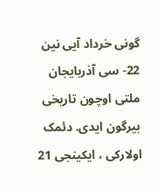گونی خرداد آیی نین 22- سی آذربایجان ملتی اوچون تاریخی بیرگون ایدی. دئمک اولارکی ، ایکینجی 21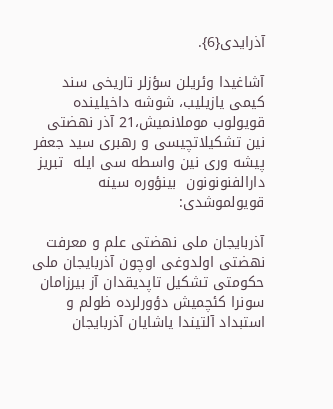آذرایدی{6}.

آشاغیدا وئریلن سؤزلر تاریخی سند کیمی یازیلیب، شوشه داخیلینده قویولوب موملانمیش،21 آذر نهضتی نین تشکیلاتچیسی و رهبری سید جعفر پیشه وری نین واسطه سی ایله  تبریز دارالفنونونون  بینؤوره سینه  قویولموشدی:

آذربایجان ملی نهضتی علم و معرفت نهضتی اولدوغی اوچون آذربایجان ملی حکومتی تشکیل تاپدیقدان آز بیرزامان سونرا کئچمیش دؤورلرده ظولم و استبداد آلتیندا یاشایان آذربایجان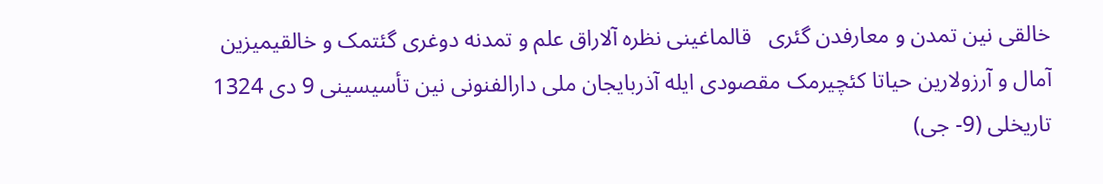خالقی نین تمدن و معارفدن گئری   قالماغینی نظره آلاراق علم و تمدنه دوغری گئتمک و خالقیمیزین آمال و آرزولارین حیاتا کئچیرمک مقصودی ایله آذربایجان ملی دارالفنونی نین تأسیسینی 9 دی 1324 تاریخلی (9- جی)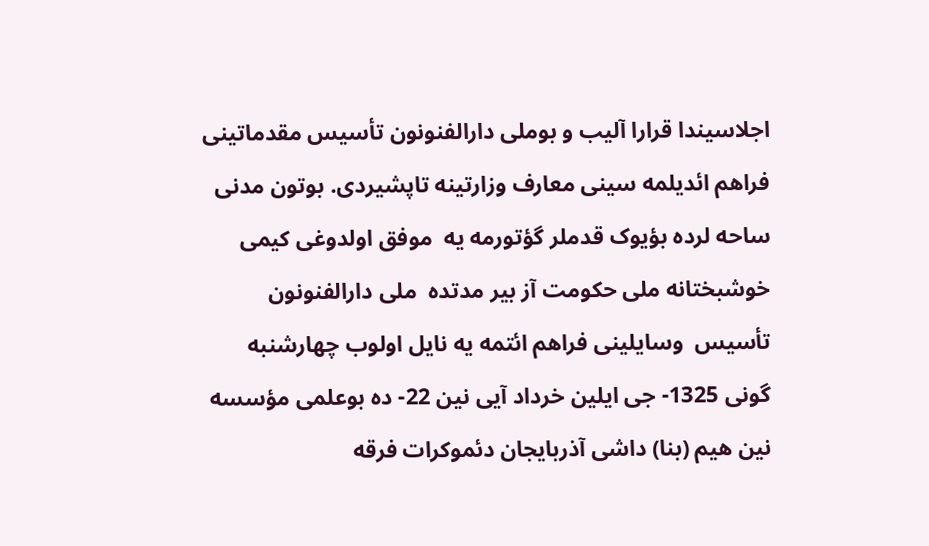اجلاسیندا قرارا آلیب و بوملی دارالفنونون تأسیس مقدماتینی فراهم ائدیلمه سینی معارف وزارتینه تاپشیردی. بوتون مدنی ساحه لرده بؤیوک قدملر گؤتورمه یه  موفق اولدوغی کیمی خوشبختانه ملی حکومت آز بیر مدتده  ملی دارالفنونون تأسیس  وسایلینی فراهم ائتمه یه نایل اولوب چهارشنبه گونی 1325- جی ایلین خرداد آیی نین 22- ده بوعلمی مؤسسه نین هیم (بنا) داشی آذربایجان دئموکرات فرقه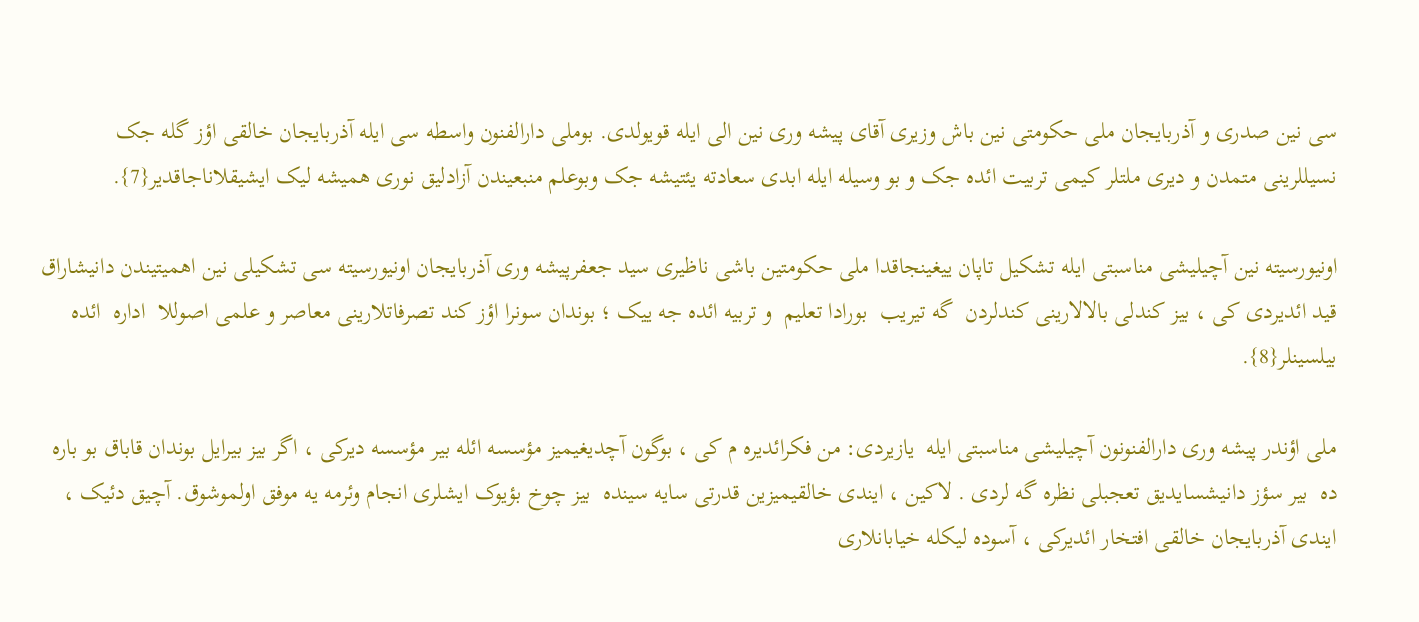سی نین صدری و آذربایجان ملی حکومتی نین باش وزیری آقای پیشه وری نین الی ایله قویولدی. بوملی دارالفنون واسطه سی ایله آذربایجان خالقی اؤز گله جک نسیللرینی متمدن و دیری ملتلر کیمی تربیت ائده جک و بو وسیله ایله ابدی سعادته یئتیشه جک وبوعلم منبعیندن آزادلیق نوری همیشه لیک ایشیقلاناجاقدیر{7}.

اونیورسیته نین آچیلیشی مناسبتی ایله تشکیل تاپان ییغینجاقدا ملی حکومتین باشی ناظیری سید جعفرپیشه وری آذربایجان اونیورسیته سی تشکیلی نین اهمیتیندن دانیشاراق قید ائدیردی کی ، بیز کندلی بالالارینی کندلردن  گه تیریب  بورادا تعلیم  و تربیه ائده جه ییک ؛ بوندان سونرا اؤز کند تصرفاتلارینی معاصر و علمی اصوللا  اداره  ائده   بیلسینلر{8}.

ملی اؤندر پیشه وری دارالفنونون آچیلیشی مناسبتی ایله  یازیردی: من فکرائدیره م کی ، بوگون آچدیغیمیز مؤسسه ائله بیر مؤسسه دیرکی ، اگر بیز بیرایل بوندان قاباق بو باره ده  بیر سؤز دانیشسایدیق تعجبلی نظره گه لردی . لاکین ، ایندی خالقیمیزین قدرتی سایه سینده  بیز چوخ بؤیوک ایشلری انجام وئرمه یه موفق اولموشوق. آچیق دئیک ، ایندی آذربایجان خالقی افتخار ائدیرکی ، آسوده لیکله خیابانلاری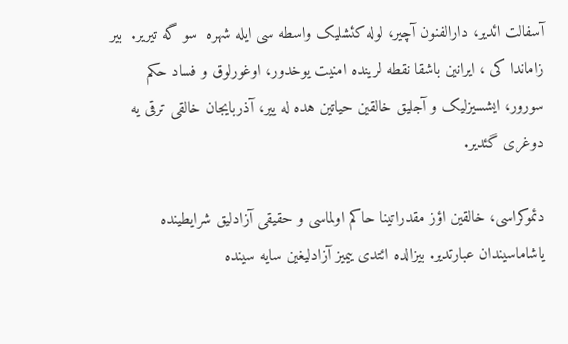آسفالت ائدیر، دارالفنون آچیر، لوله کئشلیک واسطه سی ایله شهره  سو گه تیریر.  بیر زاماندا کی ، ایرانین باشقا نقطه لرینده امنیت یوخدور، اوغورلوق و فساد حکم سورور، ایشسیزلیک و آجلیق خالقین حیاتین هده له ییر، آذربایجان خالقی ترقی یه دوغری گئدیر.

دئموکراسی، خالقین اؤز مقدراتینا حاکم اولماسی و حقیقی آزادلیق شرایطینده یاشاماسیندان عبارتدیر. بیزالده ائتدی ییمیز آزادلیغین سایه سینده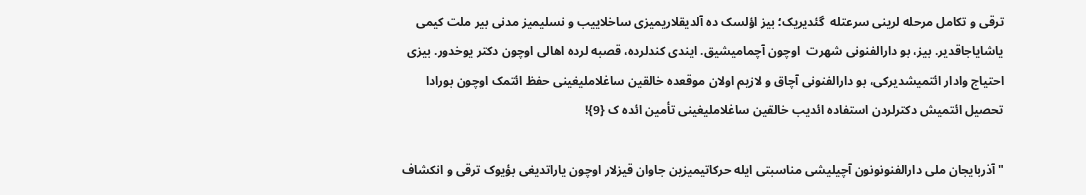ترقی و تکامل مرحله لرینی سرعتله  گئدیریک؛ بیز اؤلسک ده آلدیقلاریمیزی ساخلاییب و نسلیمیز مدنی بیر ملت کیمی یاشایاجاقدیر. بیز، بو دارالفنونی شهرت  اوچون آچمامیشیق. ایندی کندلرده، قصبه لرده اهالی اوچون دکتر یوخدور. بیزی احتیاج وادار ائتمیشدیرکی، بو دارالفنونی آچاق و لازیم اولان موقعده خالقین ساغلاملیغینی حفظ ائتمک اوچون بورادا  تحصیل ائتمیش دکترلردن استفاده ائدیب خالقین ساغلاملیغینی تأمین ائده ک {9}!

" آذربایجان ملی دارالفنونونون آچیلیشی مناسبتی ایله حرکاتیمیزین جاوان قیزلار اوچون یاراتدیغی بؤیوک ترقی و انکشاف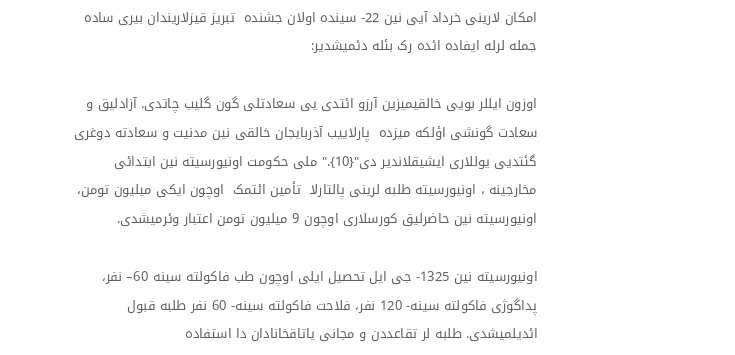امکان لارینی خرداد آیی نین 22- سینده اولان جشنده  تبریز قیزلاریندان بیری ساده  جمله لرله ایفاده ائده رک بئله دئمیشدیر:

اوزون ایللر بویی خالقیمیزین آرزو ائتدی یی سعادتلی گون گلیب چاتدی. آزادلیق و سعادت گونشی اؤلکه میزده  پارلاییب آذربایجان خالقی نین مدنیت و سعادته دوغری گئتدیی یوللاری ایشیقلاندیر دی"{10}." ملی حکومت اونیورسیته نین ابتدائی مخارجینه ، اونیورسیته طلبه لرینی پالتارلا  تأمین ائتمک  اوچون ایکی میلیون تومن، اونیورسیته نین حاضرلیق کورسلاری اوچون 9 میلیون تومن اعتبار وئرمیشدی.

اونیورسیته نین 1325- جی ایل تحصیل ایلی اوچون طب فاکولته سینه 60– نفر، پداگوژی فاکولته سینه- 120 نفر، فلاحت فاکولته سینه- 60 نفر طلبه قبول ائدیلمیشدی. طلبه لر تقاعددن و مجانی یاتاقخانادان دا استفاده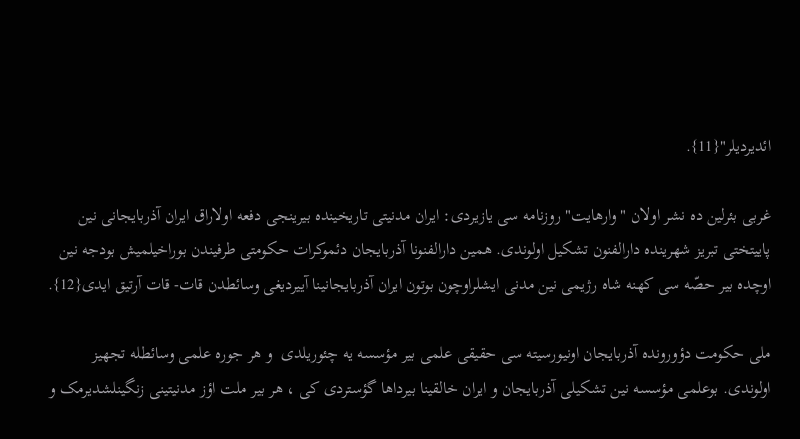ائدیردیلر"{11}.

غربی بئرلین ده نشر اولان " وارهایت" روزنامه سی یازیردی: ایران مدنیتی تاریخینده بیرینجی دفعه اولاراق ایران آذربایجانی نین پاییتختی تبریز شهرینده دارالفنون تشکیل اولوندی. همین دارالفنونا آذربایجان دئموکرات حکومتی طرفیندن بوراخیلمیش بودجه نین اوچده بیر حصّه سی کهنه شاه رژیمی نین مدنی ایشلراوچون بوتون ایران آذربایجانینا آییردیغی وسائطدن قات- قات آرتیق ایدی{12}.

ملی حکومت دؤورونده آذربایجان اونیورسیته سی حقیقی علمی بیر مؤسسه یه چئوریلدی  و هر جوره علمی وسائطله تجهیز اولوندی. بوعلمی مؤسسه نین تشکیلی آذربایجان و ایران خالقینا بیرداها گؤستردی کی ، هر بیر ملت اؤز مدنیتینی زنگینلشدیرمک و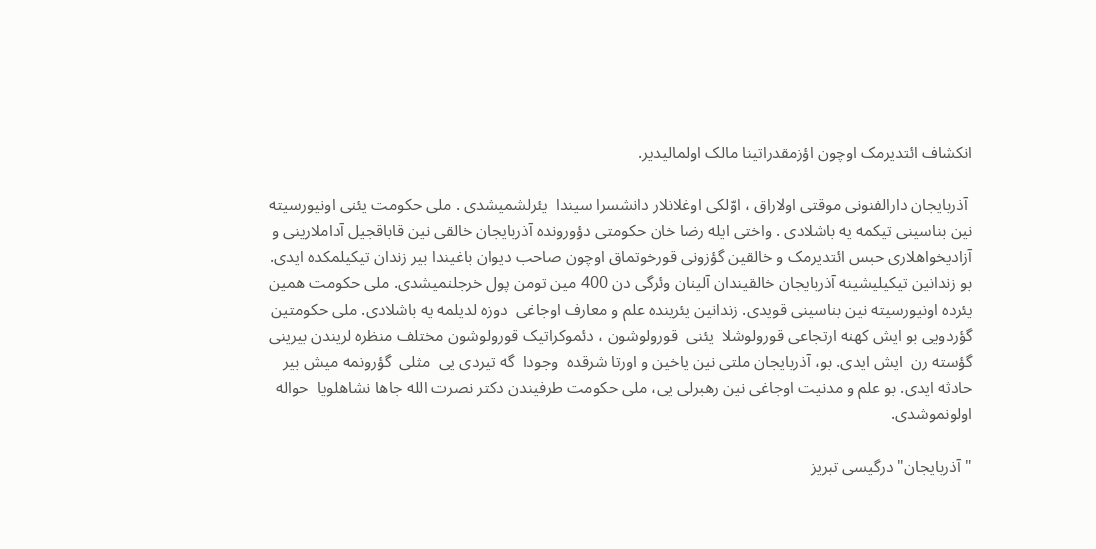انکشاف ائتدیرمک اوچون اؤزمقدراتینا مالک اولمالیدیر.

 آذربایجان دارالفنونی موقتی اولاراق ، اوّلکی اوغلانلار دانشسرا سیندا  یئرلشمیشدی . ملی حکومت یئنی اونیورسیته نین بناسینی تیکمه یه باشلادی . واختی ایله رضا خان حکومتی دؤورونده آذربایجان خالقی نین قاباقجیل آداملارینی و آزادیخواهلاری حبس ائتدیرمک و خالقین گؤزونی قورخوتماق اوچون صاحب دیوان باغیندا بیر زندان تیکیلمکده ایدی. بو زندانین تیکیلیشینه آذربایجان خالقیندان آلینان وئرگی دن 400 مین تومن پول خرجلنمیشدی. ملی حکومت همین یئرده اونیورسیته نین بناسینی قویدی. زندانین یئرینده علم و معارف اوجاغی  دوزه لدیلمه یه باشلادی. ملی حکومتین گؤردویی بو ایش کهنه ارتجاعی قورولوشلا  یئنی  قورولوشون ، دئموکراتیک قورولوشون مختلف منظره لریندن بیرینی  گؤسته رن  ایش ایدی. بو، آذربایجان ملتی نین یاخین و اورتا شرقده  وجودا  گه تیردی یی  مثلی  گؤرونمه میش بیر حادثه ایدی. بو علم و مدنیت اوجاغی نین رهبرلی یی، ملی حکومت طرفیندن دکتر نصرت الله جاها نشاهلویا  حواله اولونموشدی.

" آذربایجان" درگیسی تبریز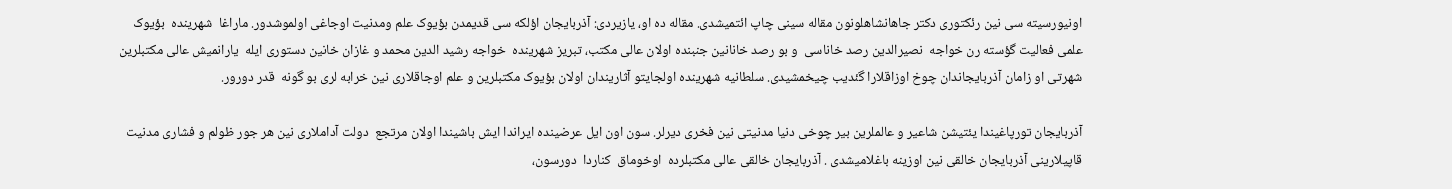اونیورسیته سی نین رئکتوری دکتر جاهانشاهلونون مقاله سینی چاپ ائتمیشدی. مقاله ده او، یازیردی: آذربایجان اؤلکه سی قدیمدن بؤیوک علم ومدنیت اوجاغی اولموشدور. ماراغا  شهرینده  بؤیوک علمی فعالیت گؤسته رن خواجه  نصیرالدین رصد خاناسی  و بو رصد خانانین جنبنده اولان عالی مکتب، تبریز شهرینده  خواجه رشید الدین محمد و غازان خانین دستوری ایله  یارانمیش عالی مکتبلرین شهرتی او زامان آذربایجاندان چوخ اوزاقلارا گئدیب چیخمشیدی. سلطانیه شهرینده اولجایتو آثاریندان اولان بؤیوک مکتبلرین و علم اوجاقلاری نین خرابه لری بو گونه  قدر دورور.

آذربایجان تورپاغیندا یئتیشن شاعیر و عالملرین بیر چوخی دنیا مدنیتی نین فخری دیرلر. سون اون ایل عرضینده ایراندا ایش باشیندا اولان مرتجع  دولت آداملاری نین هر جور ظولم و فشاری مدنیت قاپیلارینی آذربایجان خالقی نین اوزینه باغلامیشدی . آذربایجان خالقی عالی مکتبلرده  اوخوماق  کناردا  دورسون،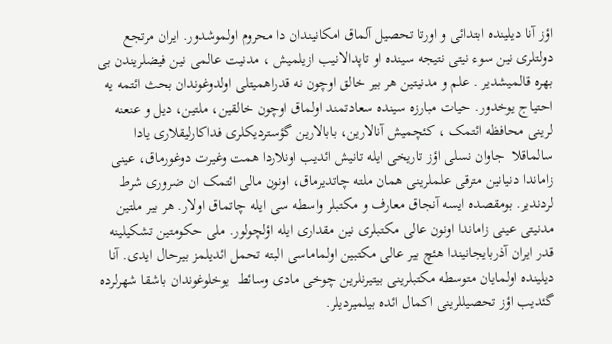اؤز آنا دیلینده ابتدائی و اورتا تحصیل آلماق امکانیندان دا محروم اولموشدور. ایران مرتجع دولتلری نین سوء نیتی نتیجه سینده او تاپدالانیب ازیلمیش ، مدنیت عالمی نین فیضلریندن بی بهره قالمیشدیر . علم و مدنیتین هر بیر خالق اوچون نه قدراهمیتلی اولدوغوندان بحث ائتمه یه احتیاج یوخدور. حیات مبارزه سینده سعادتمند اولماق اوچون خالقین، ملتین، دیل و عنعنه لرینی محافظه ائتمک ، کئچمیش آنالارین، بابالارین گؤستردیکلری فداکارلیقلاری یادا سالماقلا  جاوان نسلی اؤز تاریخی ایله تانیش ائدیب اونلاردا همت وغیرت دوغورماق، عینی زاماندا دنیانین مترقی علملرینی همان ملته چاتدیرماق، اونون مالی ائتمک ان ضروری شرط لردندیر. بومقصده ایسه آنجاق معارف و مکتبلر واسطه سی ایله چاتماق اولار. هر بیر ملتین مدنیتی عینی زاماندا اونون عالی مکتبلری نین مقداری ایله اؤلچولور. ملی حکومتین تشکیلینه قدر ایران آذربایجانیندا هئچ بیر عالی مکتبین اولماماسی البته تحمل ائدیلمز بیرحال ایدی. آنا دیلینده اولمایان متوسطه مکتبلرینی بیتیرنلرین چوخی مادی وسائط  یوخلوغوندان باشقا شهرلرده  گئدیب اؤز تحصیللرینی اکمال ائده بیلمیردیلر.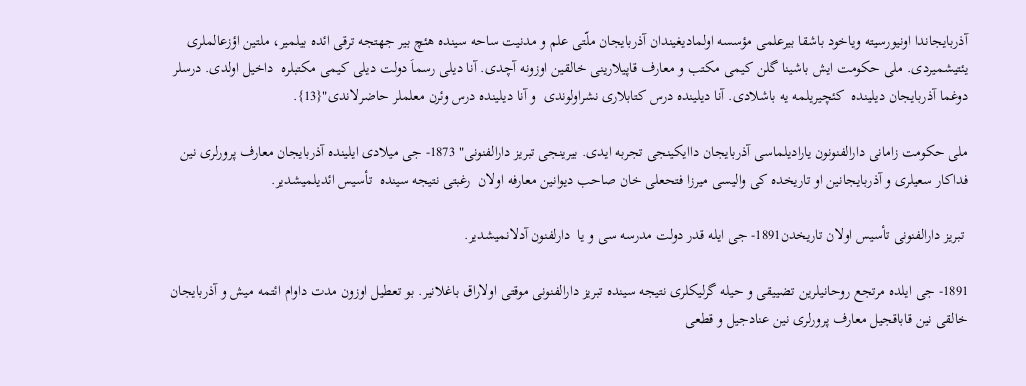آذربایجاندا اونیورسیته ویاخود باشقا بیرعلمی مؤسسه اولمادیغیندان آذربایجان ملّتی علم و مدنیت ساحه سینده هئچ بیر جهتجه ترقی ائده بیلمیر، ملتین اؤزعالملری یئتیشمیردی. ملی حکومت ایش باشینا گلن کیمی مکتب و معارف قاپیلارینی خالقین اوزونه آچدی. آنا دیلی رسماَ دولت دیلی کیمی مکتبلره  داخیل اولدی. درسلر دوغما آذربایجان دیلینده  کئچیریلمه یه باشلادی. آنا دیلینده درس کتابلاری نشراولوندی  و آنا دیلینده درس وئرن معلملر حاضرلاندی"{13}.

ملی حکومت زامانی دارالفنونون یارادیلماسی آذربایجان داایکینجی تجربه ایدی. بیرینجی تبریز دارالفنونی" 1873- جی میلادی ایلینده آذربایجان معارف پرورلری نین فداکار سعیلری و آذربایجانین او تاریخده کی والیسی میرزا فتحعلی خان صاحب دیوانین معارفه اولان  رغبتی نتیجه سینده  تأسیس ائدیلمیشدیر.

 تبریز دارالفنونی تأسیس اولان تاریخدن1891- جی ایله قدر دولت مدرسه سی و یا  دارلفنون آدلانمیشدیر.

1891- جی ایلده مرتجع روحانیلرین تضییقی و حیله گرلیکلری نتیجه سینده تبریز دارالفنونی موقتی اولاراق باغلانیر. بو تعطیل اوزون مدت داوام ائتمه میش و آذربایجان خالقی نین قاباقجیل معارف پرورلری نین عنادجیل و قطعی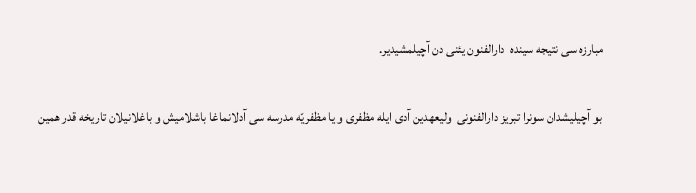مبارزه سی نتیجه سینده  دارالفنون یئنی دن آچیلمشیدیر.

 بو آچیلیشدان سونرا تبریز دارالفنونی  ولیعهدین آدی ایله مظفری و یا مظفریّه مدرسه سی آدلانماغا باشلامیش و باغلانیلان تاریخه قدر همین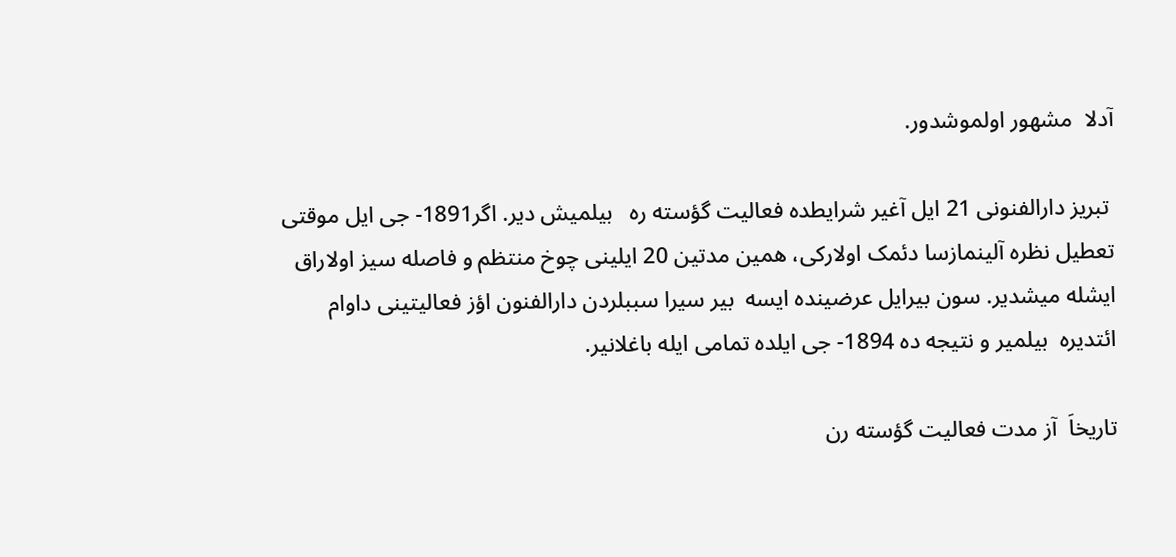آدلا  مشهور اولموشدور.

 تبریز دارالفنونی 21 ایل آغیر شرایطده فعالیت گؤسته ره   بیلمیش دیر. اگر1891- جی ایل موقتی تعطیل نظره آلینمازسا دئمک اولارکی، همین مدتین 20 ایلینی چوخ منتظم و فاصله سیز اولاراق ایشله میشدیر. سون بیرایل عرضینده ایسه  بیر سیرا سببلردن دارالفنون اؤز فعالیتینی داوام ائتدیره  بیلمیر و نتیجه ده 1894- جی ایلده تمامی ایله باغلانیر.

تاریخاَ  آز مدت فعالیت گؤسته رن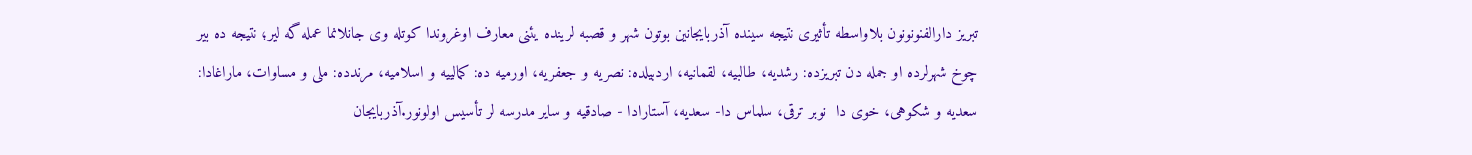تبریز دارالفنونونون بلاواسطه تأثیری نتیجه سینده آذربایجانین بوتون شهر و قصبه لرینده یئنی معارف اوغروندا کوتله وی جانلانما عمله گه لیر؛ نتیجه ده بیر چوخ شهرلرده او جمله دن تبریزده: رشدیه، طالبیه، لقمانیه، اردبیلده: نصریه و جعفریه، اورمیه ده: کمالییه و اسلامیه، مرندده: ملی و مساوات، ماراغادا: سعدیه و شکوهی، خوی دا  نوبر ترقی، سلماس دا- سعدیه، آستارادا - صادقیه و سایر مدرسه لر تأسیس اولونور.آذربایجان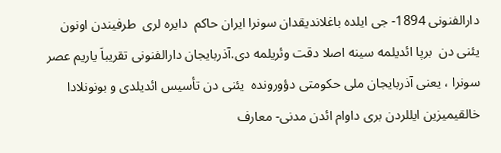دارالفنونی 1894- جی ایلده باغلاندیقدان سونرا ایران حاکم  دایره لری  طرفیندن اونون  یئنی دن  برپا ائدیلمه سینه اصلا دقت وئریلمه دی.آذربایجان دارالفنونی تقریباَ یاریم عصر سونرا ، یعنی آذربایجان ملی حکومتی دؤورونده  یئنی دن تأسیس ائدیلدی و بونونلادا خالقیمیزین ایللردن بری داوام ائدن مدنی- معارف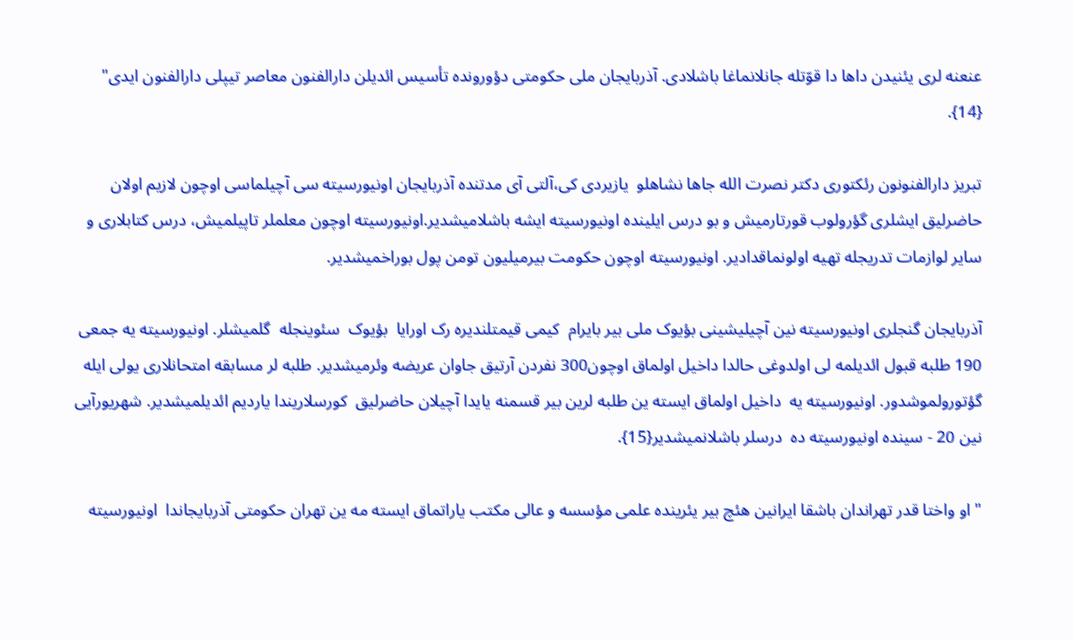عنعنه لری یئنیدن داها دا قوّتله جانلانماغا باشلادی. آذربایجان ملی حکومتی دؤورونده تأسیس ائدیلن دارالفنون معاصر تیپلی دارالفنون ایدی" {14}.

تبریز دارالفنونون رئکتوری دکتر نصرت الله جاها نشاهلو  یازیردی کی،آلتی آی مدتنده آذربایجان اونیورسیته سی آچیلماسی اوچون لازیم اولان حاضرلیق ایشلری گؤرولوب قورتارمیش و بو درس ایلینده اونیورسیته ایشه باشلامیشدیر.اونیورسیته اوچون معلملر تاپیلمیش، درس کتابلاری و سایر لوازمات تدریجله تهیه اولونماقدادیر. اونیورسیته اوچون حکومت بیرمیلیون تومن پول بوراخمیشدیر.

آذربایجان گنجلری اونیورسیته نین آچیلیشینی بؤیوک ملی بیر بایرام  کیمی قیمتلندیره رک اورایا  بؤیوک  سئوینجله  گلمیشلر. اونیورسیته یه جمعی 190 طلبه قبول ائدیلمه لی اولدوغی حالدا داخیل اولماق اوچون300 نفردن آرتیق جاوان عریضه وئرمیشدیر. طلبه لر مسابقه امتحانلاری یولی ایله گؤتورولموشدور. اونیورسیته یه  داخیل اولماق ایسته ین طلبه لرین بیر قسمنه یایدا آچیلان حاضرلیق  کورسلاریندا یاردیم ائدیلمیشدیر. شهریورآیی نین 20 - سینده اونیورسیته ده  درسلر باشلانمیشدیر{15}.

" او واختا قدر تهراندان باشقا ایرانین هئچ بیر یئرینده علمی مؤسسه و عالی مکتب یاراتماق ایسته مه ین تهران حکومتی آذربایجاندا  اونیورسیته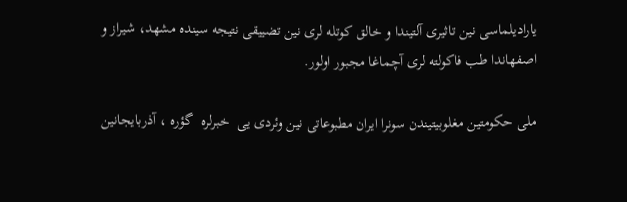یارادیلماسی نین تاثیری آلتیندا و خالق کوتله لری نین تضییقی نتیجه سینده مشهد، شیراز و اصفهاندا طب فاکولته لری آچماغا مجبور اولور.

ملی حکومتین مغلوبیتیندن سونرا ایران مطبوعاتی نین وئردی یی  خبرلره  گؤره ، آذربایجانین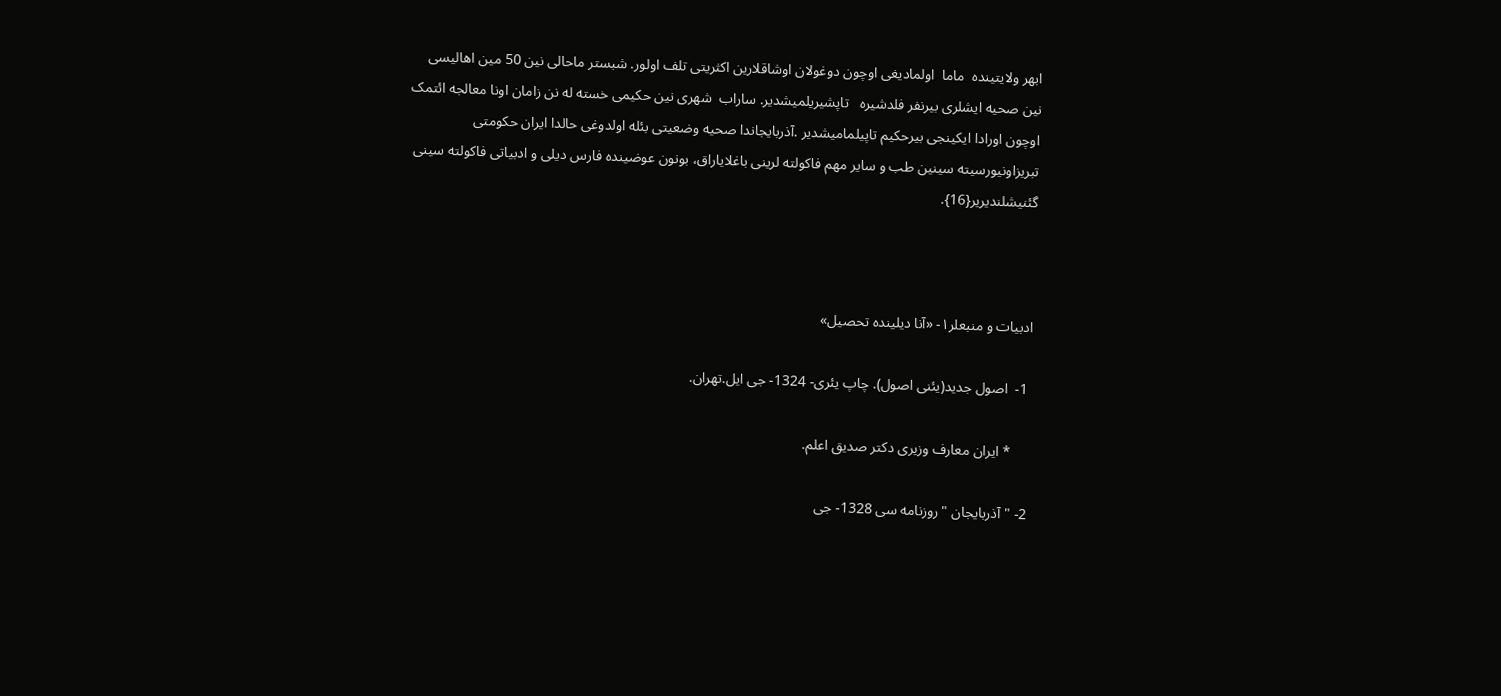ابهر ولایتینده  ماما  اولمادیغی اوچون دوغولان اوشاقلارین اکثریتی تلف اولور. شبستر ماحالی نین 50 مین اهالیسی نین صحیه ایشلری بیرنفر فلدشیره   تاپشیریلمیشدیر. ساراب  شهری نین حکیمی خسته له نن زامان اونا معالجه ائتمک اوچون اورادا ایکینجی بیرحکیم تاپیلمامیشدیر .آذربایجاندا صحیه وضعیتی بئله اولدوغی حالدا ایران حکومتی تبریزاونیورسیته سینین طب و سایر مهم فاکولته لرینی باغلایاراق، بونون عوضینده فارس دیلی و ادبیاتی فاکولته سینی گئنیشلندیریر{16}.



ادبیات و منبعلر١- «آنا ديلينده تحصيل»

 1-  اصول جدید(یئنی اصول). چاپ یئری- 1324- جی ایل.تهران.

     * ایران معارف وزیری دکتر صدیق اعلم.

2- " آذربایجان "روزنامه سی 1328- جی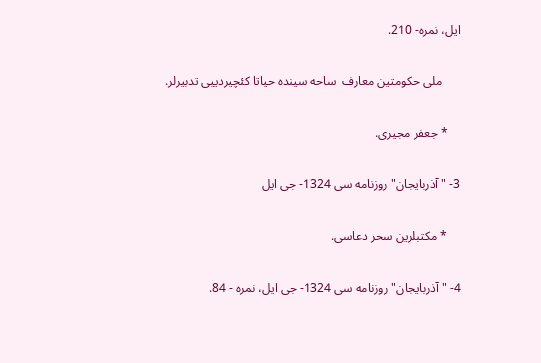ایل، نمره- 210.

      ملی حکومتین معارف  ساحه سینده حیاتا کئچیردییی تدبیرلر.

    * جعفر مجیری.

3- " آذربایجان" روزنامه سی 1324- جی ایل

    * مکتبلرین سحر دعاسی.

4- " آذربایجان" روزنامه سی 1324- جی ایل، نمره - 84.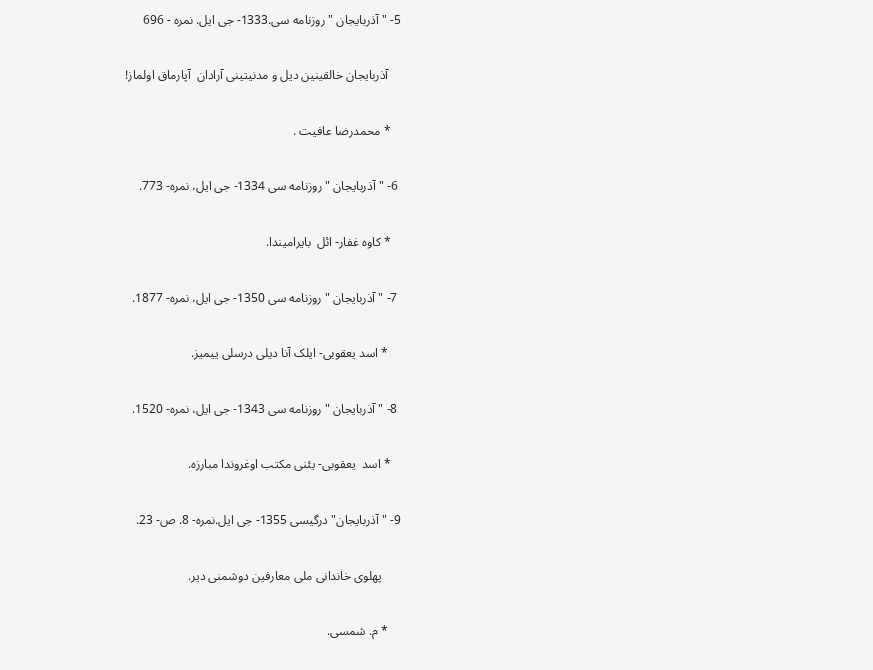5- " آذربایجان " روزنامه سی.1333- جی ایل. نمره - 696

    آذربایجان خالقینین دیل و مدنیتینی آرادان  آپارماق اولماز!

   * محمدرضا عافیت .

 6- " آذربایجان " روزنامه سی 1334- جی ایل، نمره- 773.

   * کاوه غفار- ائل  بایرامیندا.

 7- " آذربایجان " روزنامه سی 1350- جی ایل، نمره- 1877.

    * اسد یعقوبی- ایلک آنا دیلی درسلی ییمیز.

 8- " آذربایجان " روزنامه سی 1343- جی ایل، نمره- 1520.

   * اسد  یعقوبی- یئنی مکتب اوغروندا مبارزه.

9- " آذربایجان" درگیسی 1355- جی ایل.نمره- 8. ص- 23.

      پهلوی خاندانی ملی معارفین دوشمنی دیر.

    * م. شمسی.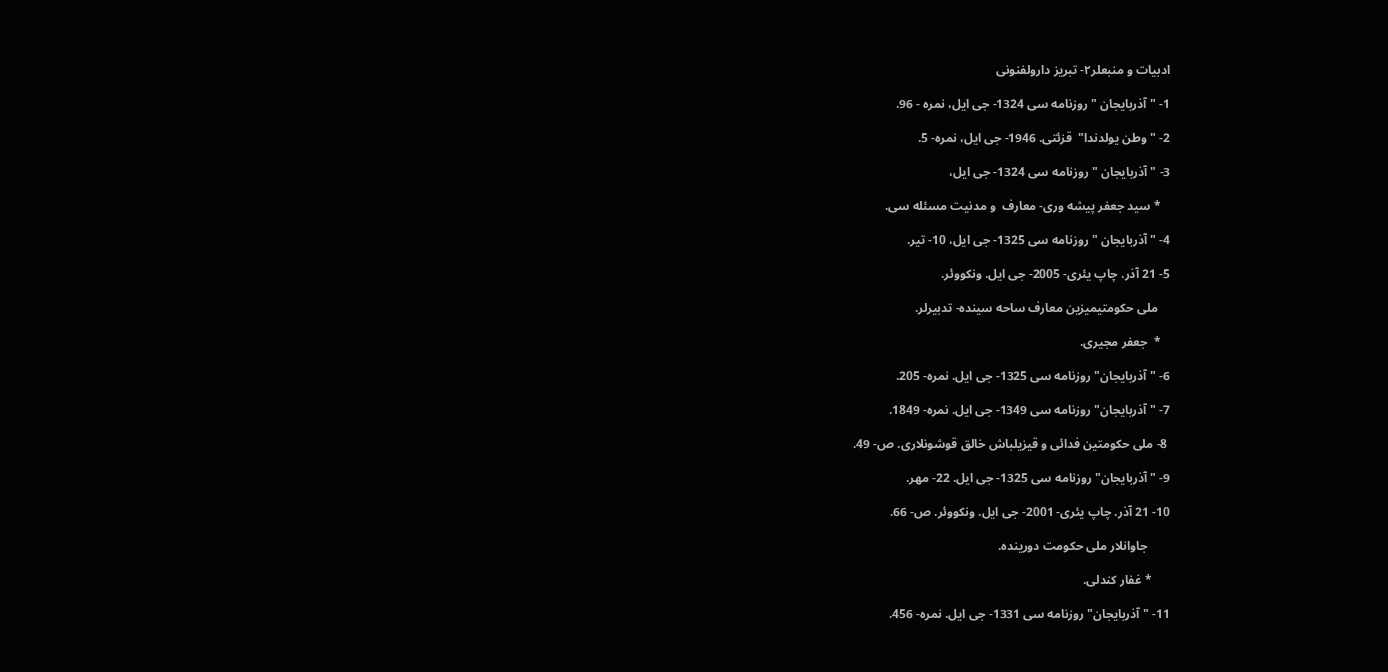ادبیات و منبعلر٢- تبريز دارولفنونى

1- " آذربایجان " روزنامه سی 1324- جی ایل، نمره - 96.

2- " وطن یولدندا"  قزئتی. 1946- جی ایل، نمره- 5.

3- " آذربایجان " روزنامه سی 1324- جی ایل،

   * سید جعفر پیشه وری- معارف  و مدنیت مسئله سی.

4- " آذربایجان " روزنامه سی 1325- جی ایل، 10- تیر.

5- 21 آذر. چاپ یئری- 2005- جی ایل. ونکووئر.

    ملی حکومتیمیزین معارف ساحه سینده- تدبیرلر.

   *  جعفر مجیری.

6- " آذربایجان" روزنامه سی 1325- جی ایل. نمره- 205.

7- " آذربایجان" روزنامه سی 1349- جی ایل. نمره- 1849.

 8- ملی حکومتین فدائی و قیزیلباش خالق قوشونلاری. ص- 49.

9- " آذربایجان" روزنامه سی 1325- جی ایل. 22- مهر.

10- 21 آذر. چاپ یئری- 2001- جی ایل. ونکووئر. ص- 66.

       جاوانلار ملی حکومت دورینده.

      * غفار کندلی.

11- " آذربایجان" روزنامه سی 1331- جی ایل. نمره- 456.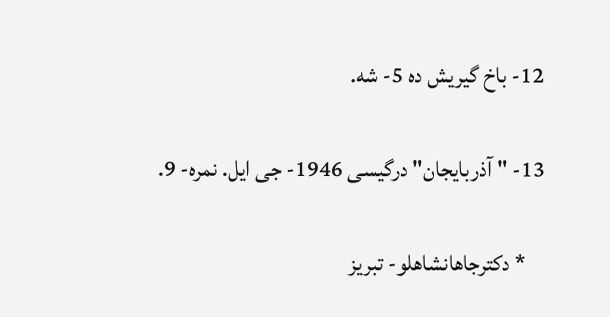12- باخ گیریش ده 5- شه.

13- " آذربایجان" درگیسی 1946- جی ایل. نمره- 9.

    * دکترجاهانشاهلو- تبریز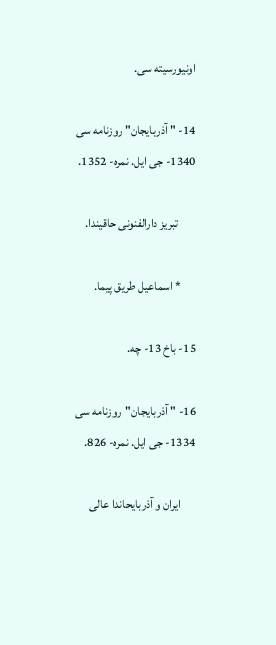اونیورسیته سی.

14- " آذربایجان" روزنامه سی 1340- جی ایل. نمره- 1352.

       تبریز دارالفنونی حاقیندا.

      * اسماعیل طریق پیما.

15- باخ 13- چه.

16- " آذربایجان"روزنامه سی 1334- جی ایل. نمره- 826.

      ایران و آذربایحاندا عالی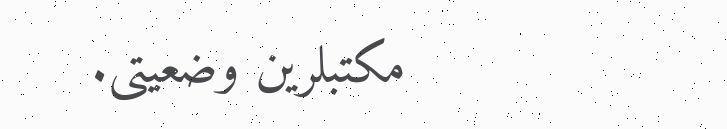مکتبلرین وضعیتی.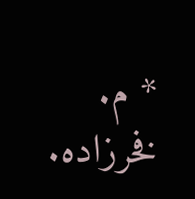* م. فخرزاده.